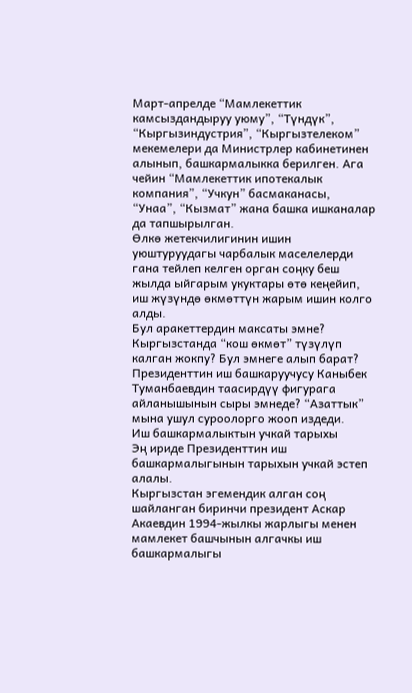Март-апрелде “Мамлекеттик камсыздандыруу уюму”, “Түндүк”, “Кыргызиндустрия”, “Кыргызтелеком” мекемелери да Министрлер кабинетинен алынып, башкармалыкка берилген. Ага чейин “Мамлекеттик ипотекалык компания”, “Учкун” басмаканасы, “Унаа”, “Кызмат” жана башка ишканалар да тапшырылган.
Өлкө жетекчилигинин ишин уюштуруудагы чарбалык маселелерди гана тейлеп келген орган соңку беш жылда ыйгарым укуктары өтө кеңейип, иш жүзүндө өкмөттүн жарым ишин колго алды.
Бул аракеттердин максаты эмне? Кыргызстанда “кош өкмөт” түзүлүп калган жокпу? Бул эмнеге алып барат? Президенттин иш башкаруучусу Каныбек Туманбаевдин таасирдүү фигурага айланышынын сыры эмнеде? “Азаттык” мына ушул суроолорго жооп издеди.
Иш башкармалыктын учкай тарыхы
Эң ириде Президенттин иш башкармалыгынын тарыхын учкай эстеп алалы.
Кыргызстан эгемендик алган соң шайланган биринчи президент Аскар Акаевдин 1994-жылкы жарлыгы менен мамлекет башчынын алгачкы иш башкармалыгы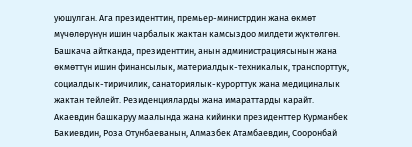уюшулган. Ага президенттин, премьер-министрдин жана өкмөт мүчөлөрүнүн ишин чарбалык жактан камсыздоо милдети жүктөлгөн. Башкача айтканда, президенттин, анын администрациясынын жана өкмөттүн ишин финансылык, материалдык-техникалык, транспорттук, социалдык-тиричилик, санаториялык-курорттук жана медициналык жактан тейлейт. Резиденцияларды жана имараттарды карайт.
Акаевдин башкаруу маалында жана кийинки президенттер Курманбек Бакиевдин, Роза Отунбаеванын, Алмазбек Атамбаевдин, Сооронбай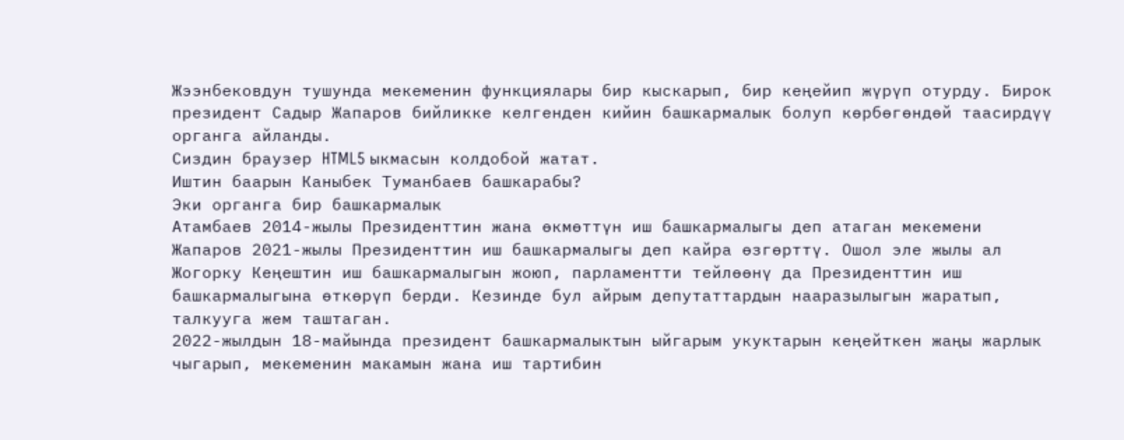Жээнбековдун тушунда мекеменин функциялары бир кыскарып, бир кеңейип жүрүп отурду. Бирок президент Садыр Жапаров бийликке келгенден кийин башкармалык болуп көрбөгөндөй таасирдүү органга айланды.
Сиздин браузер HTML5 ыкмасын колдобой жатат.
Иштин баарын Каныбек Туманбаев башкарабы?
Эки органга бир башкармалык
Атамбаев 2014-жылы Президенттин жана өкмөттүн иш башкармалыгы деп атаган мекемени Жапаров 2021-жылы Президенттин иш башкармалыгы деп кайра өзгөрттү. Ошол эле жылы ал Жогорку Кеңештин иш башкармалыгын жоюп, парламентти тейлөөнү да Президенттин иш башкармалыгына өткөрүп берди. Кезинде бул айрым депутаттардын нааразылыгын жаратып, талкууга жем таштаган.
2022-жылдын 18-майында президент башкармалыктын ыйгарым укуктарын кеңейткен жаңы жарлык чыгарып, мекеменин макамын жана иш тартибин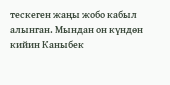тескеген жаңы жобо кабыл алынган. Мындан он күндөн кийин Каныбек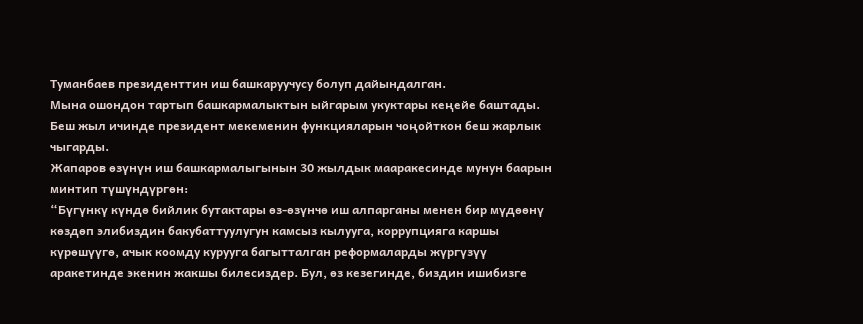Туманбаев президенттин иш башкаруучусу болуп дайындалган.
Мына ошондон тартып башкармалыктын ыйгарым укуктары кеңейе баштады.
Беш жыл ичинде президент мекеменин функцияларын чоңойткон беш жарлык чыгарды.
Жапаров өзүнүн иш башкармалыгынын 30 жылдык мааракесинде мунун баарын минтип түшүндүргөн:
“Бүгүнкү күндө бийлик бутактары өз-өзүнчө иш алпарганы менен бир мүдөөнү көздөп элибиздин бакубаттуулугун камсыз кылууга, коррупцияга каршы күрөшүүгө, ачык коомду курууга багытталган реформаларды жүргүзүү аракетинде экенин жакшы билесиздер. Бул, өз кезегинде, биздин ишибизге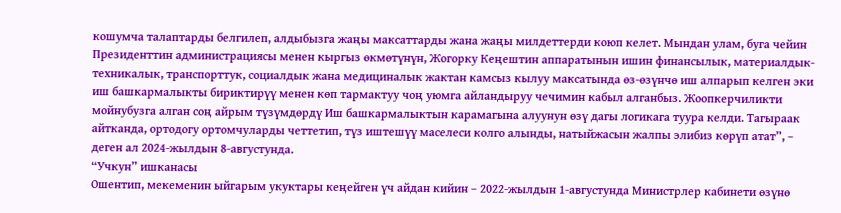кошумча талаптарды белгилеп, алдыбызга жаңы максаттарды жана жаңы милдеттерди коюп келет. Мындан улам, буга чейин Президенттин администрациясы менен кыргыз өкмөтүнүн, Жогорку Кеңештин аппаратынын ишин финансылык, материалдык-техникалык, транспорттук, социалдык жана медициналык жактан камсыз кылуу максатында өз-өзүнчө иш алпарып келген эки иш башкармалыкты бириктирүү менен көп тармактуу чоң уюмга айландыруу чечимин кабыл алганбыз. Жоопкерчиликти мойнубузга алган соң айрым түзүмдөрдү Иш башкармалыктын карамагына алуунун өзү дагы логикага туура келди. Тагыраак айтканда, ортодогу ортомчуларды четтетип, түз иштешүү маселеси колго алынды, натыйжасын жалпы элибиз көрүп атат”, – деген ал 2024-жылдын 8-августунда.
“Учкун” ишканасы
Ошентип, мекеменин ыйгарым укуктары кеңейген үч айдан кийин – 2022-жылдын 1-августунда Министрлер кабинети өзүнө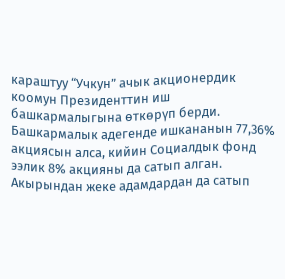караштуу “Учкун” ачык акционердик коомун Президенттин иш башкармалыгына өткөрүп берди.
Башкармалык адегенде ишкананын 77,36% акциясын алса, кийин Социалдык фонд ээлик 8% акцияны да сатып алган. Акырындан жеке адамдардан да сатып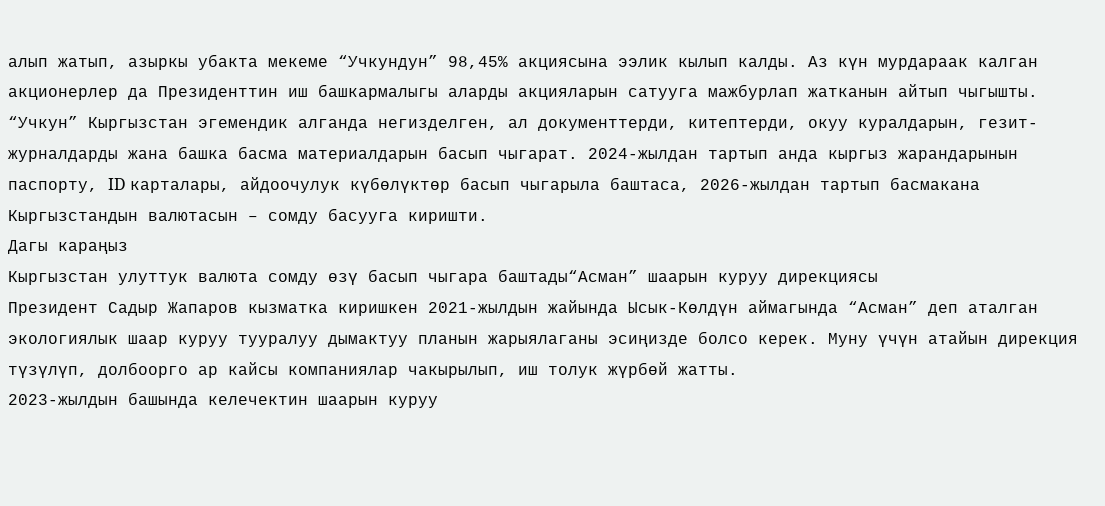алып жатып, азыркы убакта мекеме “Учкундун” 98,45% акциясына ээлик кылып калды. Аз күн мурдараак калган акционерлер да Президенттин иш башкармалыгы аларды акцияларын сатууга мажбурлап жатканын айтып чыгышты.
“Учкун” Кыргызстан эгемендик алганда негизделген, ал документтерди, китептерди, окуу куралдарын, гезит-журналдарды жана башка басма материалдарын басып чыгарат. 2024-жылдан тартып анда кыргыз жарандарынын паспорту, ID карталары, айдоочулук күбөлүктөр басып чыгарыла баштаса, 2026-жылдан тартып басмакана Кыргызстандын валютасын – сомду басууга киришти.
Дагы караңыз
Кыргызстан улуттук валюта сомду өзү басып чыгара баштады“Асман” шаарын куруу дирекциясы
Президент Садыр Жапаров кызматка киришкен 2021-жылдын жайында Ысык-Көлдүн аймагында “Асман” деп аталган экологиялык шаар куруу тууралуу дымактуу планын жарыялаганы эсиңизде болсо керек. Муну үчүн атайын дирекция түзүлүп, долбоорго ар кайсы компаниялар чакырылып, иш толук жүрбөй жатты.
2023-жылдын башында келечектин шаарын куруу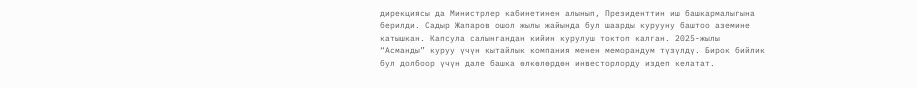дирекциясы да Министрлер кабинетинен алынып, Президенттин иш башкармалыгына берилди. Садыр Жапаров ошол жылы жайында бул шаарды курууну баштоо аземине катышкан. Капсула салынгандан кийин курулуш токтоп калган. 2025-жылы “Асманды” куруу үчүн кытайлык компания менен меморандум түзүлдү. Бирок бийлик бул долбоор үчүн дале башка өлкөлөрдөн инвесторлорду издеп келатат.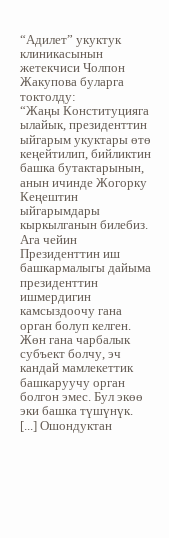“Адилет” укуктук клиникасынын жетекчиси Чолпон Жакупова буларга токтолду:
“Жаңы Конституцияга ылайык, президенттин ыйгарым укуктары өтө кеңейтилип, бийликтин башка бутактарынын, анын ичинде Жогорку Кеңештин ыйгарымдары кыркылганын билебиз. Ага чейин Президенттин иш башкармалыгы дайыма президенттин ишмердигин камсыздоочу гана орган болуп келген. Жөн гана чарбалык субъект болчу, эч кандай мамлекеттик башкаруучу орган болгон эмес. Бул экөө эки башка түшүнүк. [...] Ошондуктан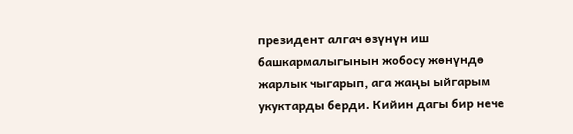президент алгач өзүнүн иш башкармалыгынын жобосу жөнүндө жарлык чыгарып, ага жаңы ыйгарым укуктарды берди. Кийин дагы бир нече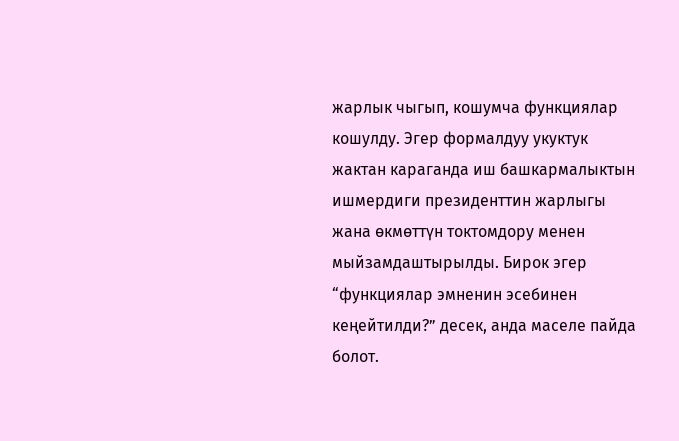жарлык чыгып, кошумча функциялар кошулду. Эгер формалдуу укуктук жактан караганда иш башкармалыктын ишмердиги президенттин жарлыгы жана өкмөттүн токтомдору менен мыйзамдаштырылды. Бирок эгер “функциялар эмненин эсебинен кеңейтилди?” десек, анда маселе пайда болот.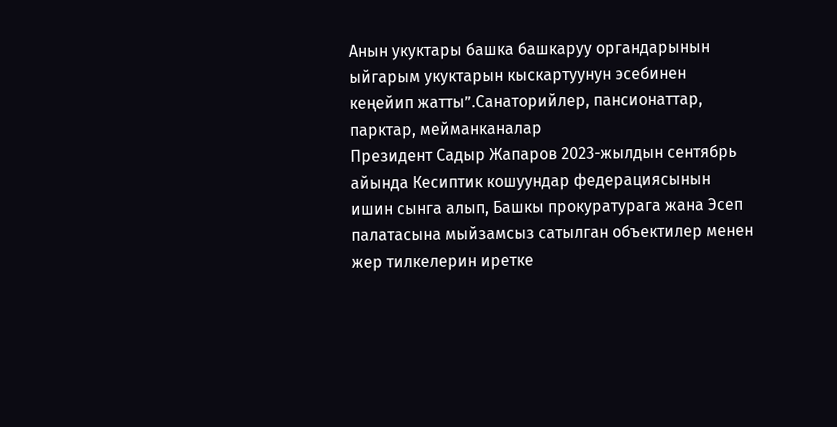Анын укуктары башка башкаруу органдарынын ыйгарым укуктарын кыскартуунун эсебинен кеңейип жатты”.Санаторийлер, пансионаттар, парктар, мейманканалар
Президент Садыр Жапаров 2023-жылдын сентябрь айында Кесиптик кошуундар федерациясынын ишин сынга алып, Башкы прокуратурага жана Эсеп палатасына мыйзамсыз сатылган объектилер менен жер тилкелерин иретке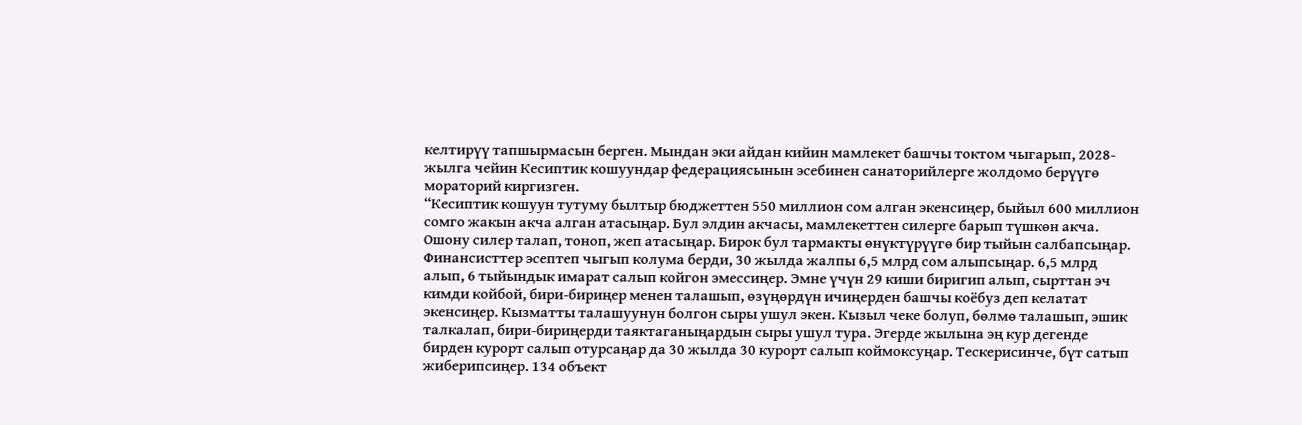келтирүү тапшырмасын берген. Мындан эки айдан кийин мамлекет башчы токтом чыгарып, 2028-жылга чейин Кесиптик кошуундар федерациясынын эсебинен санаторийлерге жолдомо берүүгө мораторий киргизген.
“Кесиптик кошуун тутуму былтыр бюджеттен 550 миллион сом алган экенсиңер, быйыл 600 миллион сомго жакын акча алган атасыңар. Бул элдин акчасы, мамлекеттен силерге барып түшкөн акча. Ошону силер талап, тоноп, жеп атасыңар. Бирок бул тармакты өнүктүрүүгө бир тыйын салбапсыңар. Финансисттер эсептеп чыгып колума берди, 30 жылда жалпы 6,5 млрд сом алыпсыңар. 6,5 млрд алып, 6 тыйындык имарат салып койгон эмессиңер. Эмне үчүн 29 киши биригип алып, сырттан эч кимди койбой, бири-бириңер менен талашып, өзүңөрдүн ичиңерден башчы коёбуз деп келатат экенсиңер. Кызматты талашуунун болгон сыры ушул экен. Кызыл чеке болуп, бөлмө талашып, эшик талкалап, бири-бириңерди таяктаганыңардын сыры ушул тура. Эгерде жылына эң кур дегенде бирден курорт салып отурсаңар да 30 жылда 30 курорт салып коймоксуңар. Тескерисинче, бүт сатып жиберипсиңер. 134 объект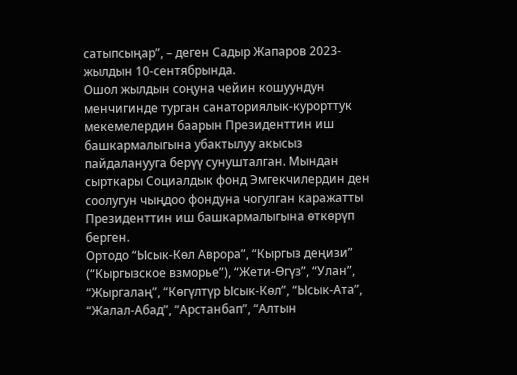сатыпсыңар”, – деген Садыр Жапаров 2023-жылдын 10-сентябрында.
Ошол жылдын соңуна чейин кошуундун менчигинде турган санаториялык-курорттук мекемелердин баарын Президенттин иш башкармалыгына убактылуу акысыз пайдаланууга берүү сунушталган. Мындан сырткары Социалдык фонд Эмгекчилердин ден соолугун чыңдоо фондуна чогулган каражатты Президенттин иш башкармалыгына өткөрүп берген.
Ортодо “Ысык-Көл Аврора”, “Кыргыз деңизи” (“Кыргызское взморье”), “Жети-Өгүз”, “Улан”, “Жыргалаң”, “Көгүлтүр Ысык-Көл”, “Ысык-Ата”, “Жалал-Абад”, “Арстанбап”, “Алтын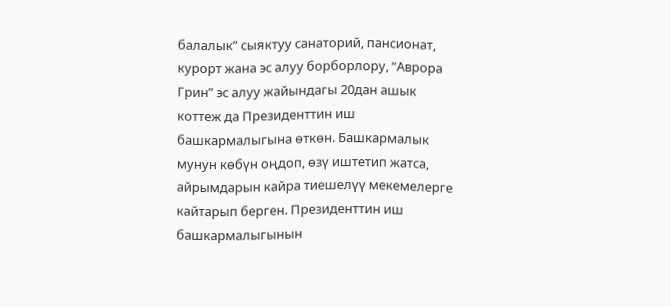балалык” сыяктуу санаторий, пансионат, курорт жана эс алуу борборлору, “Аврора Грин” эс алуу жайындагы 20дан ашык коттеж да Президенттин иш башкармалыгына өткөн. Башкармалык мунун көбүн оңдоп, өзү иштетип жатса, айрымдарын кайра тиешелүү мекемелерге кайтарып берген. Президенттин иш башкармалыгынын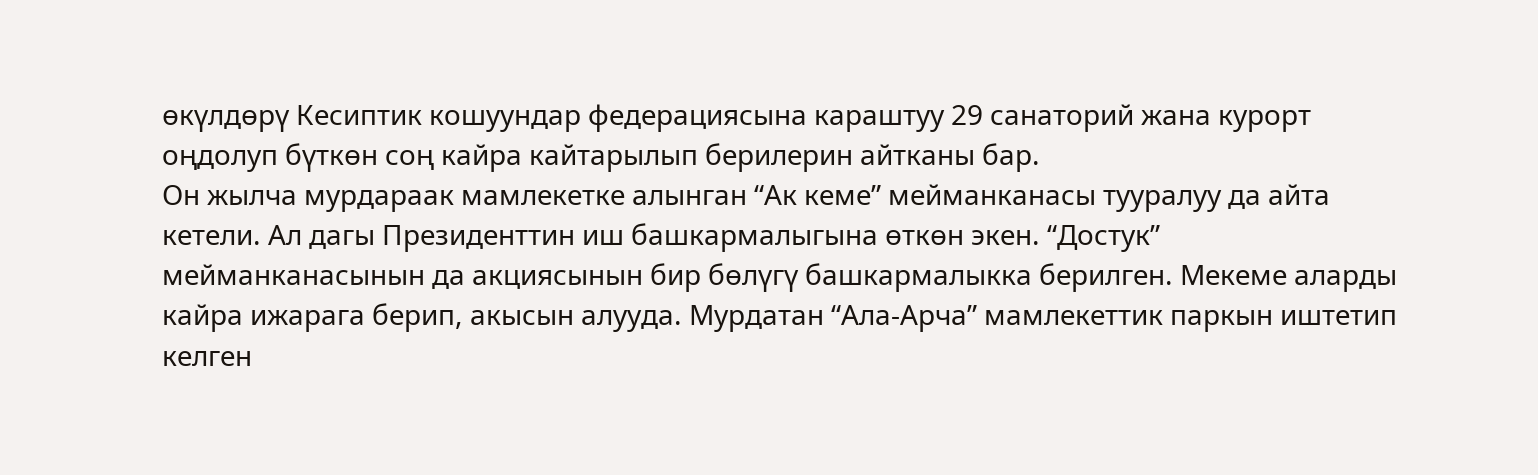өкүлдөрү Кесиптик кошуундар федерациясына караштуу 29 санаторий жана курорт оңдолуп бүткөн соң кайра кайтарылып берилерин айтканы бар.
Он жылча мурдараак мамлекетке алынган “Ак кеме” мейманканасы тууралуу да айта кетели. Ал дагы Президенттин иш башкармалыгына өткөн экен. “Достук” мейманканасынын да акциясынын бир бөлүгү башкармалыкка берилген. Мекеме аларды кайра ижарага берип, акысын алууда. Мурдатан “Ала-Арча” мамлекеттик паркын иштетип келген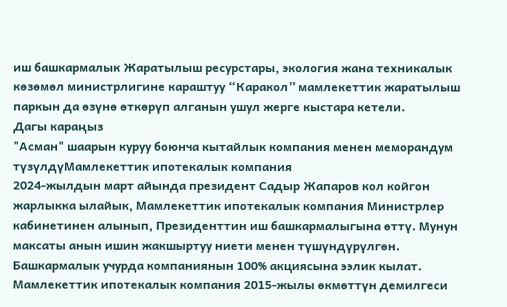иш башкармалык Жаратылыш ресурстары, экология жана техникалык көзөмөл министрлигине караштуу “Каракол” мамлекеттик жаратылыш паркын да өзүнө өткөрүп алганын ушул жерге кыстара кетели.
Дагы караңыз
"Асман" шаарын куруу боюнча кытайлык компания менен меморандум түзүлдүМамлекеттик ипотекалык компания
2024-жылдын март айында президент Садыр Жапаров кол койгон жарлыкка ылайык, Мамлекеттик ипотекалык компания Министрлер кабинетинен алынып, Президенттин иш башкармалыгына өттү. Мунун максаты анын ишин жакшыртуу ниети менен түшүндүрүлгөн. Башкармалык учурда компаниянын 100% акциясына ээлик кылат.
Мамлекеттик ипотекалык компания 2015-жылы өкмөттүн демилгеси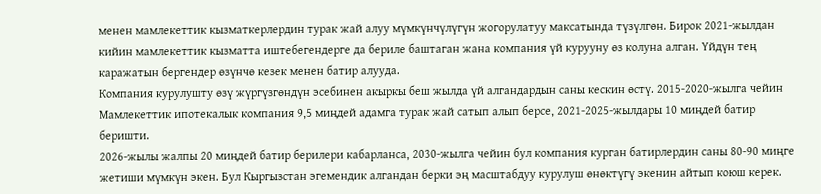менен мамлекеттик кызматкерлердин турак жай алуу мүмкүнчүлүгүн жогорулатуу максатында түзүлгөн. Бирок 2021-жылдан кийин мамлекеттик кызматта иштебегендерге да бериле баштаган жана компания үй курууну өз колуна алган. Үйдүн тең каражатын бергендер өзүнчө кезек менен батир алууда.
Компания курулушту өзү жүргүзгөндүн эсебинен акыркы беш жылда үй алгандардын саны кескин өстү. 2015-2020-жылга чейин Мамлекеттик ипотекалык компания 9,5 миңдей адамга турак жай сатып алып берсе, 2021-2025-жылдары 10 миңдей батир беришти.
2026-жылы жалпы 20 миңдей батир берилери кабарланса, 2030-жылга чейин бул компания курган батирлердин саны 80-90 миңге жетиши мүмкүн экен. Бул Кыргызстан эгемендик алгандан берки эң масштабдуу курулуш өнөктүгү экенин айтып коюш керек.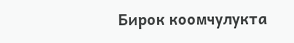Бирок коомчулукта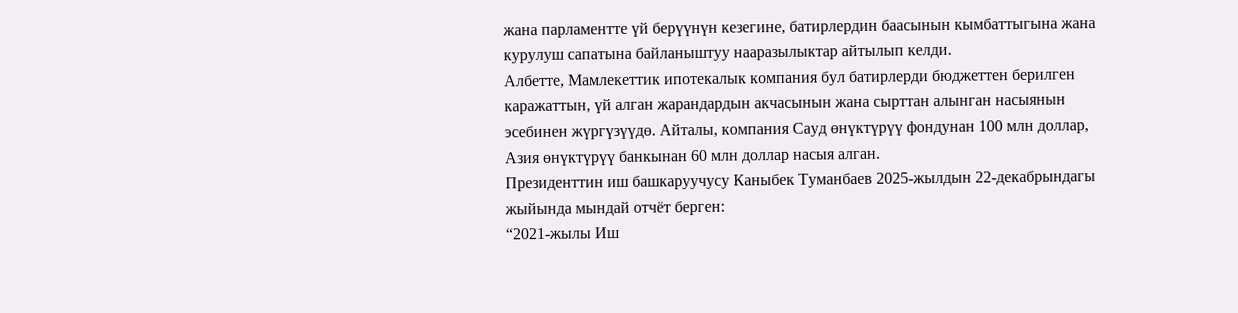жана парламентте үй берүүнүн кезегине, батирлердин баасынын кымбаттыгына жана курулуш сапатына байланыштуу нааразылыктар айтылып келди.
Албетте, Мамлекеттик ипотекалык компания бул батирлерди бюджеттен берилген каражаттын, үй алган жарандардын акчасынын жана сырттан алынган насыянын эсебинен жүргүзүүдө. Айталы, компания Сауд өнүктүрүү фондунан 100 млн доллар, Азия өнүктүрүү банкынан 60 млн доллар насыя алган.
Президенттин иш башкаруучусу Каныбек Туманбаев 2025-жылдын 22-декабрындагы жыйында мындай отчёт берген:
“2021-жылы Иш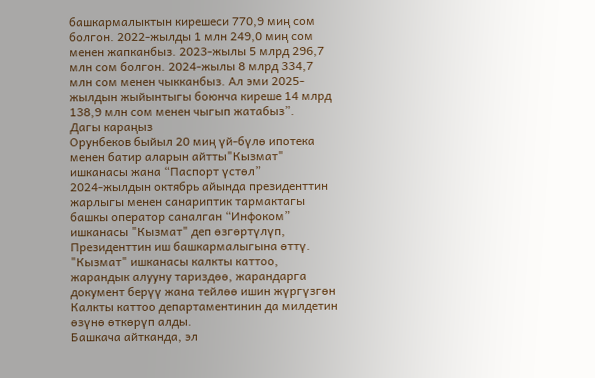башкармалыктын кирешеси 770,9 миң сом болгон. 2022-жылды 1 млн 249,0 миң сом менен жапканбыз. 2023-жылы 5 млрд 296,7 млн сом болгон. 2024-жылы 8 млрд 334,7 млн сом менен чыкканбыз. Ал эми 2025-жылдын жыйынтыгы боюнча киреше 14 млрд 138,9 млн сом менен чыгып жатабыз”.
Дагы караңыз
Орунбеков быйыл 20 миң үй-бүлө ипотека менен батир аларын айтты"Кызмат" ишканасы жана “Паспорт үстөл”
2024-жылдын октябрь айында президенттин жарлыгы менен санариптик тармактагы башкы оператор саналган “Инфоком” ишканасы "Кызмат" деп өзгөртүлүп, Президенттин иш башкармалыгына өттү. "Кызмат" ишканасы калкты каттоо, жарандык алууну тариздөө, жарандарга документ берүү жана тейлөө ишин жүргүзгөн Калкты каттоо департаментинин да милдетин өзүнө өткөрүп алды.
Башкача айтканда, эл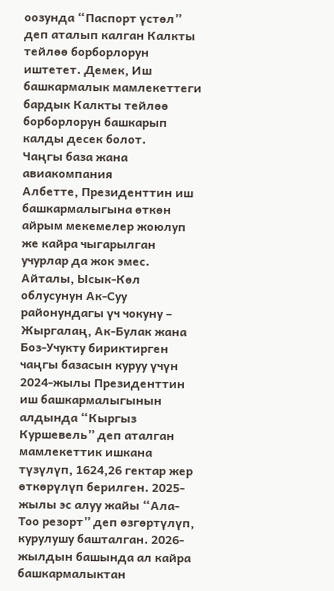оозунда “Паспорт үстөл” деп аталып калган Калкты тейлөө борборлорун иштетет. Демек, Иш башкармалык мамлекеттеги бардык Калкты тейлөө борборлорун башкарып калды десек болот.
Чаңгы база жана авиакомпания
Албетте, Президенттин иш башкармалыгына өткөн айрым мекемелер жоюлуп же кайра чыгарылган учурлар да жок эмес.
Айталы, Ысык-Көл облусунун Ак-Суу районундагы үч чокуну – Жыргалаң, Ак-Булак жана Боз-Учукту бириктирген чаңгы базасын куруу үчүн 2024-жылы Президенттин иш башкармалыгынын алдында “Кыргыз Куршевель” деп аталган мамлекеттик ишкана түзүлүп, 1624,26 гектар жер өткөрүлүп берилген. 2025-жылы эс алуу жайы “Ала-Тоо резорт” деп өзгөртүлүп, курулушу башталган. 2026-жылдын башында ал кайра башкармалыктан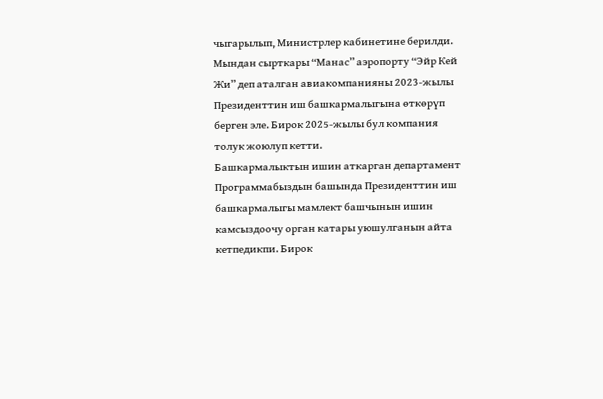чыгарылып, Министрлер кабинетине берилди.
Мындан сырткары “Манас” аэропорту “Эйр Кей Жи” деп аталган авиакомпанияны 2023-жылы Президенттин иш башкармалыгына өткөрүп берген эле. Бирок 2025-жылы бул компания толук жоюлуп кетти.
Башкармалыктын ишин аткарган департамент
Программабыздын башында Президенттин иш башкармалыгы мамлект башчынын ишин камсыздоочу орган катары уюшулганын айта кетпедикпи. Бирок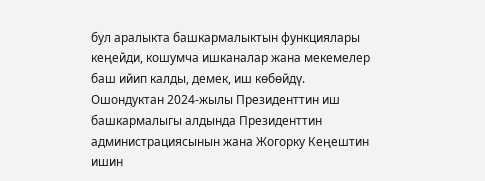бул аралыкта башкармалыктын функциялары кеңейди, кошумча ишканалар жана мекемелер баш ийип калды, демек, иш көбөйдү.
Ошондуктан 2024-жылы Президенттин иш башкармалыгы алдында Президенттин администрациясынын жана Жогорку Кеңештин ишин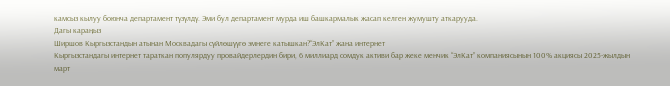камсыз кылуу боюнча департамент түзүлдү. Эми бул департамент мурда иш башкармалык жасап келген жумушту аткарууда.
Дагы караңыз
Ширшов Кыргызстандын атынан Москвадагы сүйлөшүүгө эмнеге катышкан?“ЭлКат” жана интернет
Кыргызстандагы интернет тараткан популярдуу провайдерлердин бири, 6 миллиард сомдук активи бар жеке менчик “ЭлКат” компаниясынын 100% акциясы 2025-жылдын март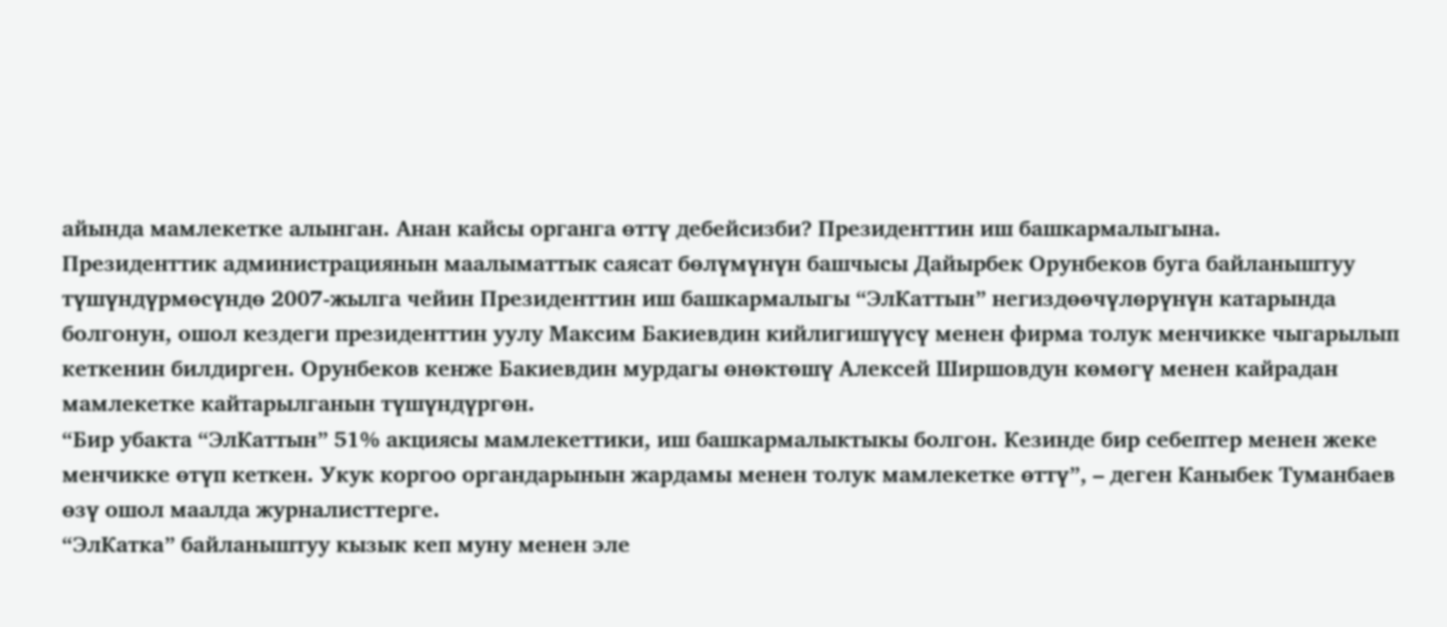айында мамлекетке алынган. Анан кайсы органга өттү дебейсизби? Президенттин иш башкармалыгына.
Президенттик администрациянын маалыматтык саясат бөлүмүнүн башчысы Дайырбек Орунбеков буга байланыштуу түшүндүрмөсүндө 2007-жылга чейин Президенттин иш башкармалыгы “ЭлКаттын” негиздөөчүлөрүнүн катарында болгонун, ошол кездеги президенттин уулу Максим Бакиевдин кийлигишүүсү менен фирма толук менчикке чыгарылып кеткенин билдирген. Орунбеков кенже Бакиевдин мурдагы өнөктөшү Алексей Ширшовдун көмөгү менен кайрадан мамлекетке кайтарылганын түшүндүргөн.
“Бир убакта “ЭлКаттын” 51% акциясы мамлекеттики, иш башкармалыктыкы болгон. Кезинде бир себептер менен жеке менчикке өтүп кеткен. Укук коргоо органдарынын жардамы менен толук мамлекетке өттү”, – деген Каныбек Туманбаев өзү ошол маалда журналисттерге.
“ЭлКатка” байланыштуу кызык кеп муну менен эле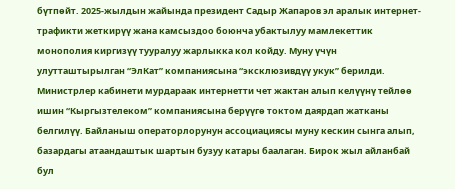бүтпөйт. 2025-жылдын жайында президент Садыр Жапаров эл аралык интернет-трафикти жеткирүү жана камсыздоо боюнча убактылуу мамлекеттик монополия киргизүү тууралуу жарлыкка кол койду. Муну үчүн улутташтырылган “ЭлКат” компаниясына “эксклюзивдүү укук” берилди.
Министрлер кабинети мурдараак интернетти чет жактан алып келүүнү тейлөө ишин “Кыргызтелеком” компаниясына берүүгө токтом даярдап жатканы белгилүү. Байланыш операторлорунун ассоциациясы муну кескин сынга алып, базардагы атаандаштык шартын бузуу катары баалаган. Бирок жыл айланбай бул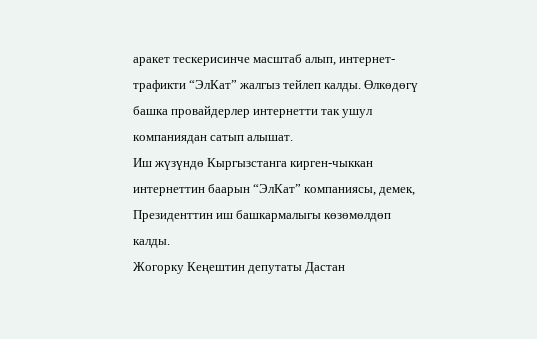аракет тескерисинче масштаб алып, интернет-трафикти “ЭлКат” жалгыз тейлеп калды. Өлкөдөгү башка провайдерлер интернетти так ушул компаниядан сатып алышат.
Иш жүзүндө Кыргызстанга кирген-чыккан интернеттин баарын “ЭлКат” компаниясы, демек, Президенттин иш башкармалыгы көзөмөлдөп калды.
Жогорку Кеңештин депутаты Дастан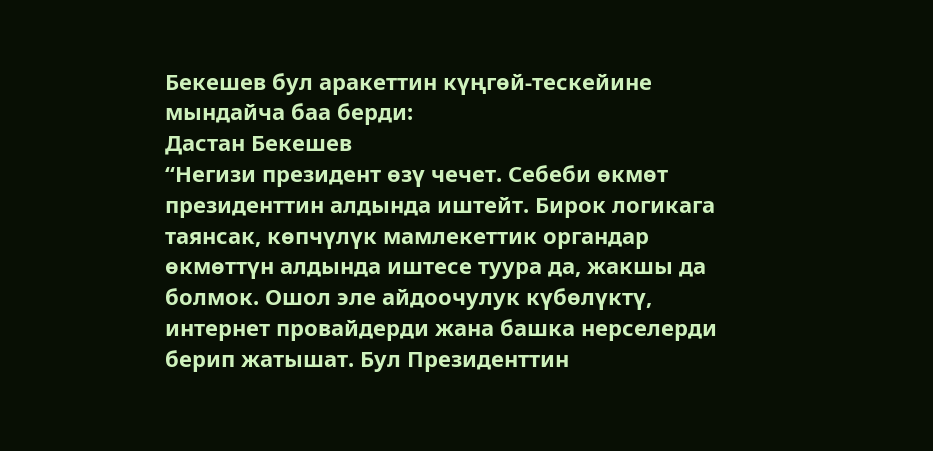Бекешев бул аракеттин күңгөй-тескейине мындайча баа берди:
Дастан Бекешев
“Негизи президент өзү чечет. Себеби өкмөт президенттин алдында иштейт. Бирок логикага таянсак, көпчүлүк мамлекеттик органдар өкмөттүн алдында иштесе туура да, жакшы да болмок. Ошол эле айдоочулук күбөлүктү, интернет провайдерди жана башка нерселерди берип жатышат. Бул Президенттин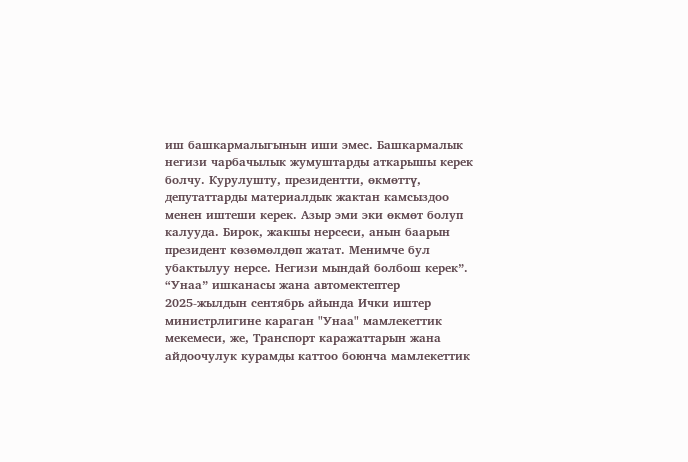иш башкармалыгынын иши эмес. Башкармалык негизи чарбачылык жумуштарды аткарышы керек болчу. Курулушту, президентти, өкмөттү, депутаттарды материалдык жактан камсыздоо менен иштеши керек. Азыр эми эки өкмөт болуп калууда. Бирок, жакшы нерсеси, анын баарын президент көзөмөлдөп жатат. Менимче бул убактылуу нерсе. Негизи мындай болбош керек”.
“Унаа” ишканасы жана автомектептер
2025-жылдын сентябрь айында Ички иштер министрлигине караган "Унаа" мамлекеттик мекемеси, же, Транспорт каражаттарын жана айдоочулук курамды каттоо боюнча мамлекеттик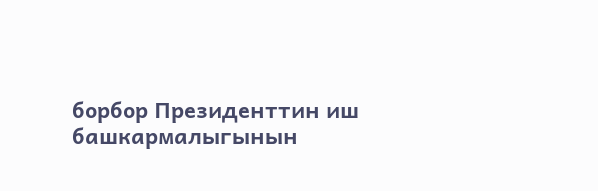борбор Президенттин иш башкармалыгынын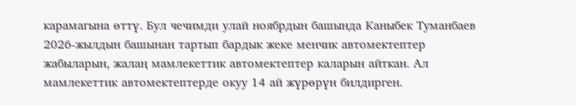карамагына өттү. Бул чечимди улай ноябрдын башында Каныбек Туманбаев 2026-жылдын башынан тартып бардык жеке менчик автомектептер жабыларын, жалаң мамлекеттик автомектептер каларын айткан. Ал мамлекеттик автомектептерде окуу 14 ай жүрөрүн билдирген.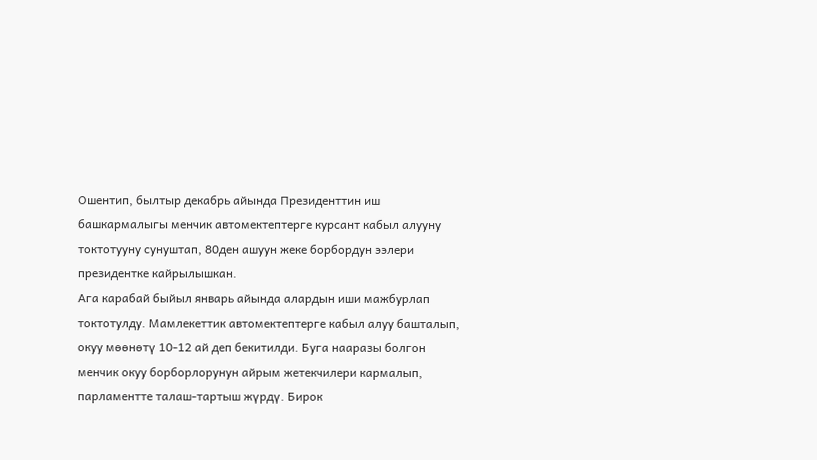Ошентип, былтыр декабрь айында Президенттин иш башкармалыгы менчик автомектептерге курсант кабыл алууну токтотууну сунуштап, 80ден ашуун жеке борбордун ээлери президентке кайрылышкан.
Ага карабай быйыл январь айында алардын иши мажбурлап токтотулду. Мамлекеттик автомектептерге кабыл алуу башталып, окуу мөөнөтү 10-12 ай деп бекитилди. Буга нааразы болгон менчик окуу борборлорунун айрым жетекчилери кармалып, парламентте талаш-тартыш жүрдү. Бирок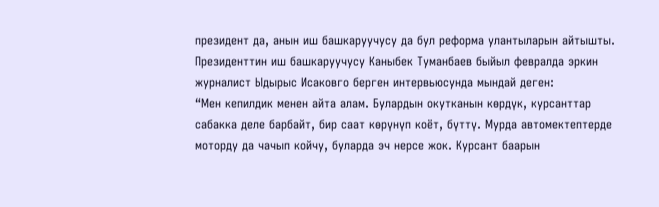президент да, анын иш башкаруучусу да бул реформа улантыларын айтышты.
Президенттин иш башкаруучусу Каныбек Туманбаев быйыл февралда эркин журналист Ыдырыс Исаковго берген интервьюсунда мындай деген:
“Мен кепилдик менен айта алам. Булардын окутканын көрдүк, курсанттар сабакка деле барбайт, бир саат көрүнүп коёт, бүттү. Мурда автомектептерде моторду да чачып койчу, буларда эч нерсе жок. Курсант баарын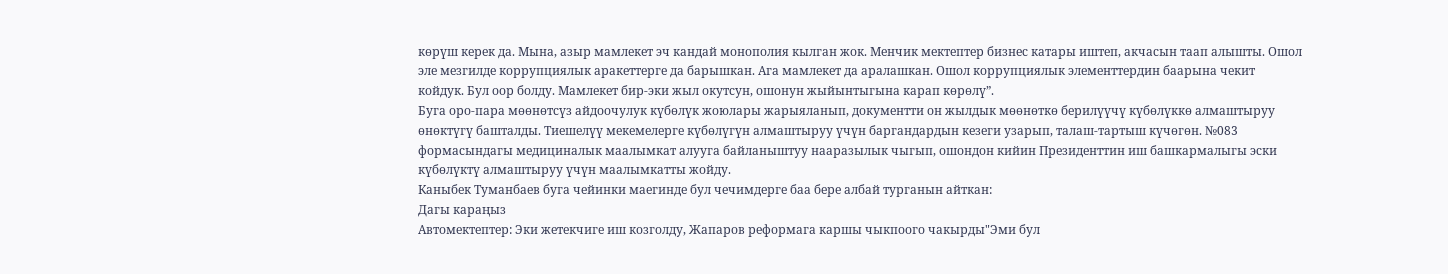көрүш керек да. Мына, азыр мамлекет эч кандай монополия кылган жок. Менчик мектептер бизнес катары иштеп, акчасын таап алышты. Ошол эле мезгилде коррупциялык аракеттерге да барышкан. Ага мамлекет да аралашкан. Ошол коррупциялык элементтердин баарына чекит койдук. Бул оор болду. Мамлекет бир-эки жыл окутсун, ошонун жыйынтыгына карап көрөлү”.
Буга оро-пара мөөнөтсүз айдоочулук күбөлүк жоюлары жарыяланып, документти он жылдык мөөнөткө берилүүчү күбөлүккө алмаштыруу өнөктүгү башталды. Тиешелүү мекемелерге күбөлүгүн алмаштыруу үчүн баргандардын кезеги узарып, талаш-тартыш күчөгөн. №083 формасындагы медициналык маалымкат алууга байланыштуу нааразылык чыгып, ошондон кийин Президенттин иш башкармалыгы эски күбөлүктү алмаштыруу үчүн маалымкатты жойду.
Каныбек Туманбаев буга чейинки маегинде бул чечимдерге баа бере албай турганын айткан:
Дагы караңыз
Автомектептер: Эки жетекчиге иш козголду, Жапаров реформага каршы чыкпоого чакырды"Эми бул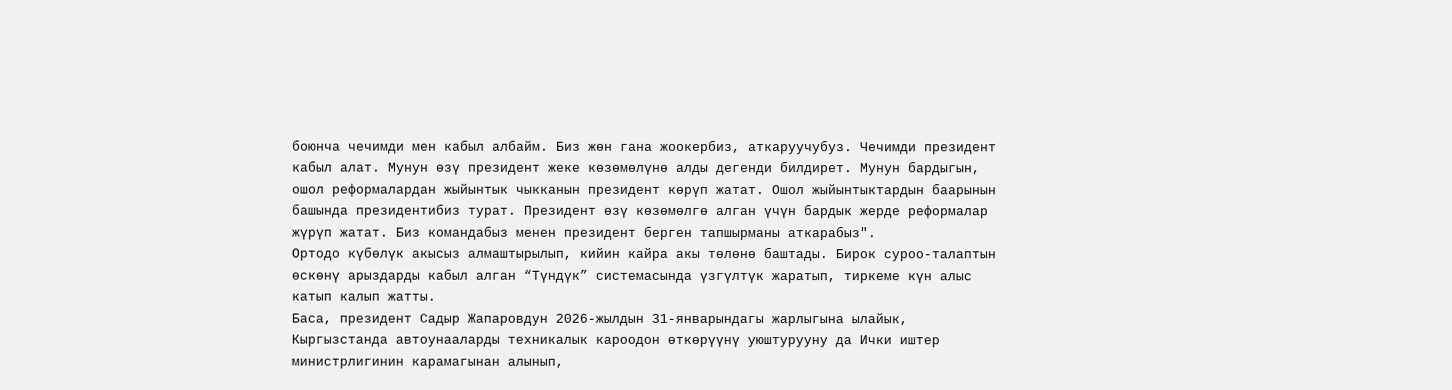боюнча чечимди мен кабыл албайм. Биз жөн гана жоокербиз, аткаруучубуз. Чечимди президент кабыл алат. Мунун өзү президент жеке көзөмөлүнө алды дегенди билдирет. Мунун бардыгын, ошол реформалардан жыйынтык чыкканын президент көрүп жатат. Ошол жыйынтыктардын баарынын башында президентибиз турат. Президент өзү көзөмөлгө алган үчүн бардык жерде реформалар жүрүп жатат. Биз командабыз менен президент берген тапшырманы аткарабыз".
Ортодо күбөлүк акысыз алмаштырылып, кийин кайра акы төлөнө баштады. Бирок суроо-талаптын өскөнү арыздарды кабыл алган “Түндүк” системасында үзгүлтүк жаратып, тиркеме күн алыс катып калып жатты.
Баса, президент Садыр Жапаровдун 2026-жылдын 31-январындагы жарлыгына ылайык, Кыргызстанда автоунааларды техникалык кароодон өткөрүүнү уюштурууну да Ички иштер министрлигинин карамагынан алынып,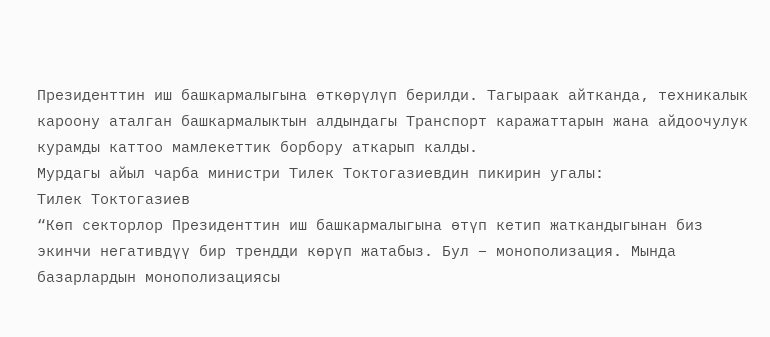Президенттин иш башкармалыгына өткөрүлүп берилди. Тагыраак айтканда, техникалык кароону аталган башкармалыктын алдындагы Транспорт каражаттарын жана айдоочулук курамды каттоо мамлекеттик борбору аткарып калды.
Мурдагы айыл чарба министри Тилек Токтогазиевдин пикирин угалы:
Тилек Токтогазиев
“Көп секторлор Президенттин иш башкармалыгына өтүп кетип жаткандыгынан биз экинчи негативдүү бир трендди көрүп жатабыз. Бул – монополизация. Мында базарлардын монополизациясы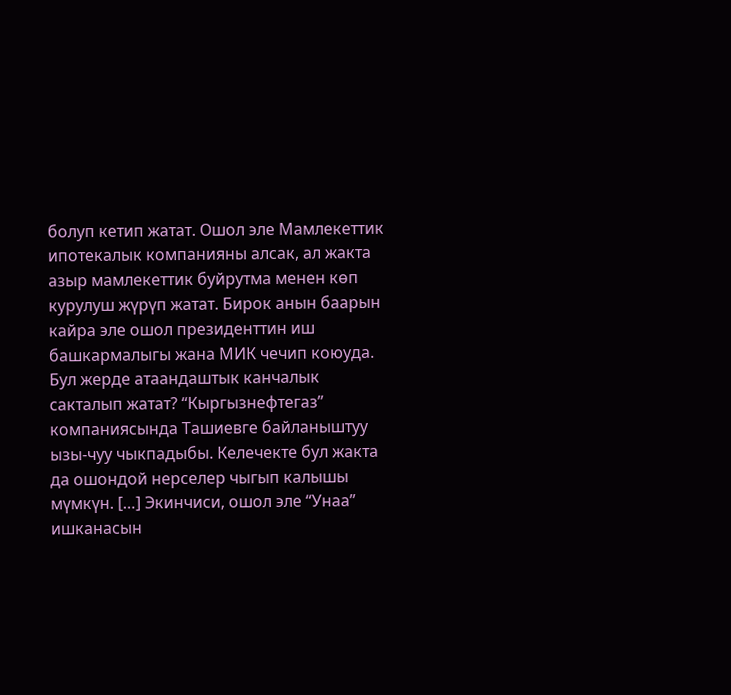болуп кетип жатат. Ошол эле Мамлекеттик ипотекалык компанияны алсак, ал жакта азыр мамлекеттик буйрутма менен көп курулуш жүрүп жатат. Бирок анын баарын кайра эле ошол президенттин иш башкармалыгы жана МИК чечип коюуда. Бул жерде атаандаштык канчалык сакталып жатат? “Кыргызнефтегаз” компаниясында Ташиевге байланыштуу ызы-чуу чыкпадыбы. Келечекте бул жакта да ошондой нерселер чыгып калышы мүмкүн. […] Экинчиси, ошол эле “Унаа” ишканасын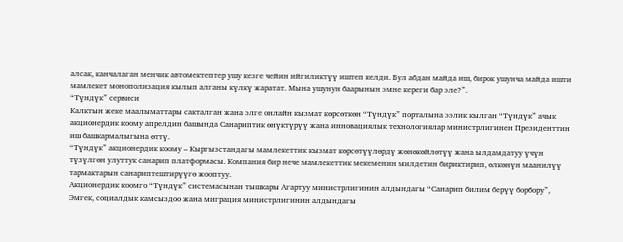алсак, канчалаган менчик автомектептер ушу кезге чейин ийгиликтүү иштеп келди. Бул абдан майда иш, бирок ушунча майда ишти мамлекет монополизация кылып алганы күлкү жаратат. Мына ушунун баарынын эмне кереги бар эле?”.
“Түндүк” сервиси
Калктын жеке маалыматтары сакталган жана элге онлайн кызмат көрсөткөн “Түндүк” порталына ээлик кылган “Түндүк” ачык акционердик коому апрелдин башында Санариптик өнүктүрүү жана инновациялык технологиялар министрлигинен Президенттин иш башкармалыгына өттү.
“Түндүк” акционердик коому – Кыргызстандагы мамлекеттик кызмат көрсөтүүлөрдү жөнөкөйлөтүү жана ылдамдатуу үчүн түзүлгөн улуттук санарип платформасы. Компания бир нече мамлекеттик мекеменин милдетин бириктирип, өлкөнүн маанилүү тармактарын санариптештирүүгө жооптуу.
Акционердик коомго “Түндүк” системасынан тышкары Агартуу министрлигинин алдындагы “Санарип билим берүү борбору”, Эмгек, социалдык камсыздоо жана миграция министрлигинин алдындагы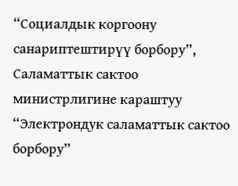“Социалдык коргоону санариптештирүү борбору”, Саламаттык сактоо министрлигине караштуу “Электрондук саламаттык сактоо борбору”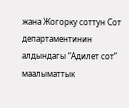жана Жогорку соттун Сот департаментинин алдындагы “Адилет сот” маалыматтык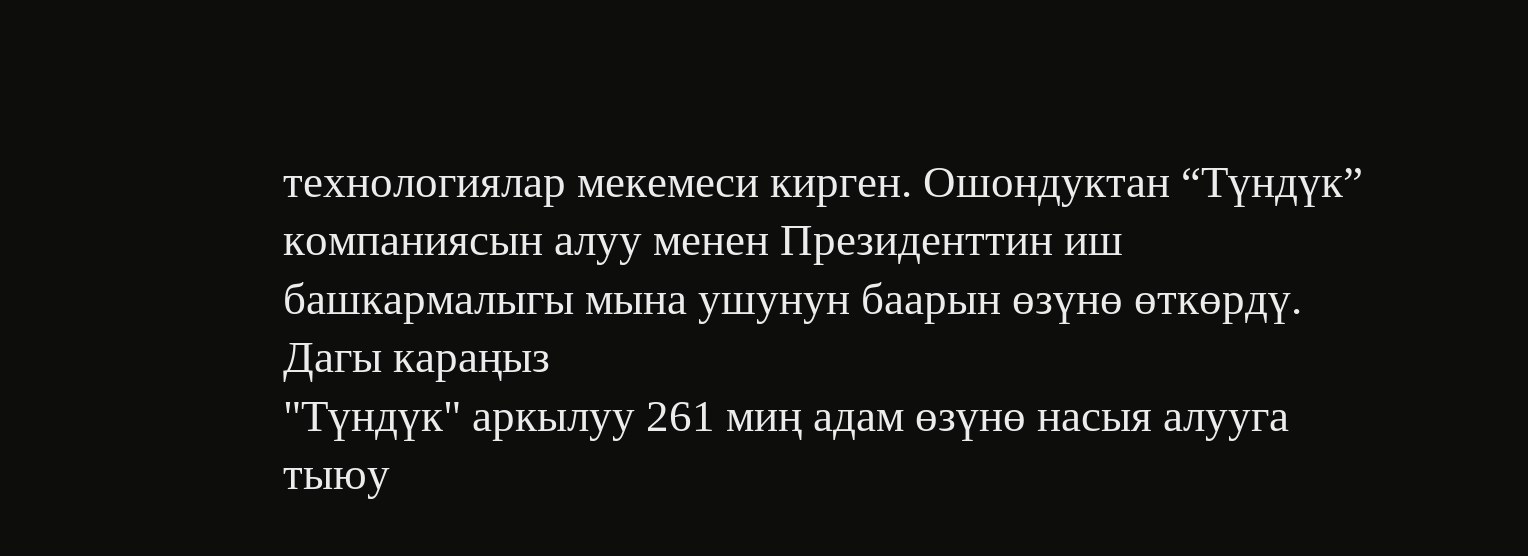технологиялар мекемеси кирген. Ошондуктан “Түндүк” компаниясын алуу менен Президенттин иш башкармалыгы мына ушунун баарын өзүнө өткөрдү.
Дагы караңыз
"Түндүк" аркылуу 261 миң адам өзүнө насыя алууга тыюу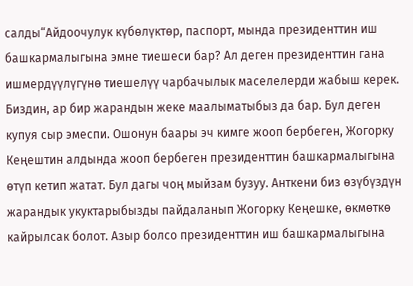салды“Айдоочулук күбөлүктөр, паспорт, мында президенттин иш башкармалыгына эмне тиешеси бар? Ал деген президенттин гана ишмердүүлүгүнө тиешелүү чарбачылык маселелерди жабыш керек. Биздин, ар бир жарандын жеке маалыматыбыз да бар. Бул деген купуя сыр эмеспи. Ошонун баары эч кимге жооп бербеген, Жогорку Кеңештин алдында жооп бербеген президенттин башкармалыгына өтүп кетип жатат. Бул дагы чоң мыйзам бузуу. Анткени биз өзүбүздүн жарандык укуктарыбызды пайдаланып Жогорку Кеңешке, өкмөткө кайрылсак болот. Азыр болсо президенттин иш башкармалыгына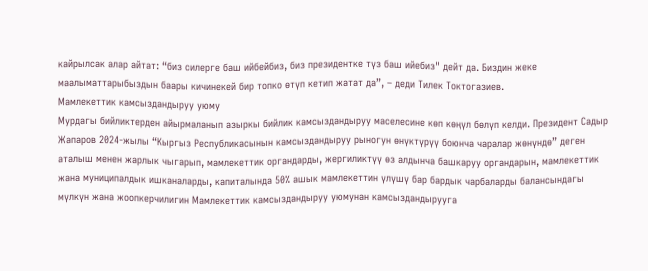кайрылсак алар айтат: “биз силерге баш ийбейбиз, биз президентке түз баш ийебиз" дейт да. Биздин жеке маалыматтарыбыздын баары кичинекей бир топко өтүп кетип жатат да”, – деди Тилек Токтогазиев.
Мамлекеттик камсыздандыруу уюму
Мурдагы бийликтерден айырмаланып азыркы бийлик камсыздандыруу маселесине көп көңүл бөлүп келди. Президент Садыр Жапаров 2024-жылы “Кыргыз Республикасынын камсыздандыруу рыногун өнүктүрүү боюнча чаралар жөнүндө” деген аталыш менен жарлык чыгарып, мамлекеттик органдарды, жергиликтүү өз алдынча башкаруу органдарын, мамлекеттик жана муниципалдык ишканаларды, капиталында 50% ашык мамлекеттин үлүшү бар бардык чарбаларды балансындагы мүлкүн жана жоопкерчилигин Мамлекеттик камсыздандыруу уюмунан камсыздандырууга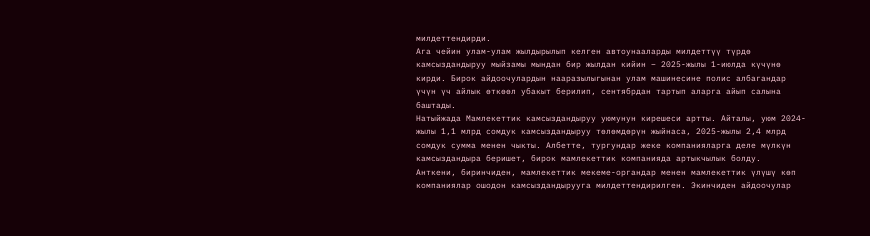милдеттендирди.
Ага чейин улам-улам жылдырылып келген автоунааларды милдеттүү түрдө камсыздандыруу мыйзамы мындан бир жылдан кийин – 2025-жылы 1-июлда күчүнө кирди. Бирок айдоочулардын нааразылыгынан улам машинесине полис албагандар үчүн үч айлык өткөөл убакыт берилип, сентябрдан тартып аларга айып салына баштады.
Натыйжада Мамлекеттик камсыздандыруу уюмунун кирешеси артты. Айталы, уюм 2024-жылы 1,1 млрд сомдук камсыздандыруу төлөмдөрүн жыйнаса, 2025-жылы 2,4 млрд сомдук сумма менен чыкты. Албетте, тургундар жеке компанияларга деле мүлкүн камсыздандыра беришет, бирок мамлекеттик компанияда артыкчылык болду.
Анткени, биринчиден, мамлекеттик мекеме-органдар менен мамлекеттик үлүшү көп компаниялар ошодон камсыздандырууга милдеттендирилген. Экинчиден айдоочулар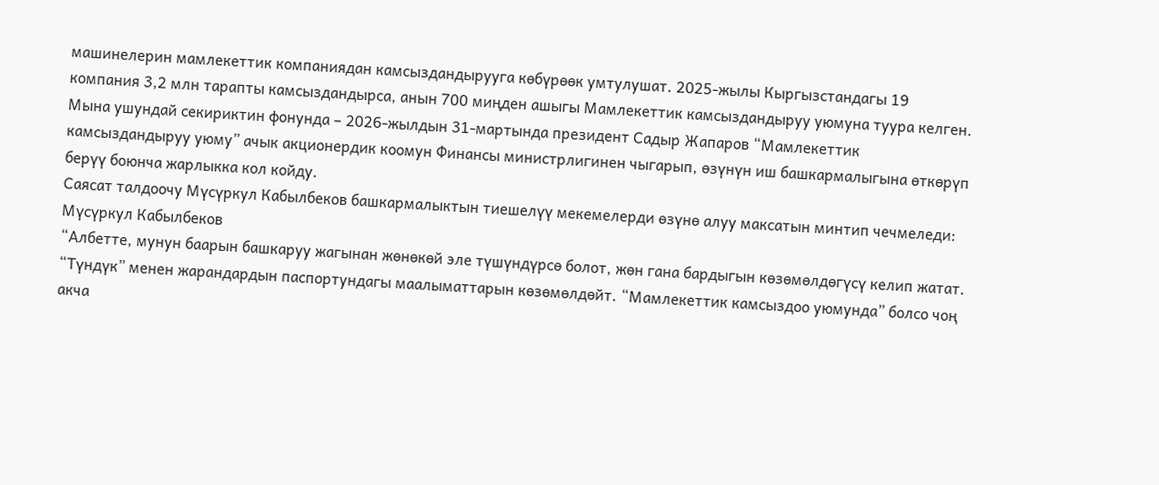машинелерин мамлекеттик компаниядан камсыздандырууга көбүрөөк умтулушат. 2025-жылы Кыргызстандагы 19 компания 3,2 млн тарапты камсыздандырса, анын 700 миңден ашыгы Мамлекеттик камсыздандыруу уюмуна туура келген.
Мына ушундай секириктин фонунда – 2026-жылдын 31-мартында президент Садыр Жапаров “Мамлекеттик камсыздандыруу уюму” ачык акционердик коомун Финансы министрлигинен чыгарып, өзүнүн иш башкармалыгына өткөрүп берүү боюнча жарлыкка кол койду.
Саясат талдоочу Мүсүркул Кабылбеков башкармалыктын тиешелүү мекемелерди өзүнө алуу максатын минтип чечмеледи:
Мүсүркул Кабылбеков
“Албетте, мунун баарын башкаруу жагынан жөнөкөй эле түшүндүрсө болот, жөн гана бардыгын көзөмөлдөгүсү келип жатат. “Түндүк” менен жарандардын паспортундагы маалыматтарын көзөмөлдөйт. “Мамлекеттик камсыздоо уюмунда” болсо чоң акча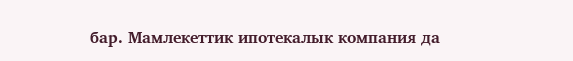бар. Мамлекеттик ипотекалык компания да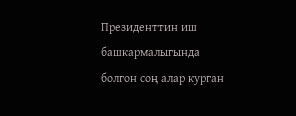Президенттин иш башкармалыгында болгон соң алар курган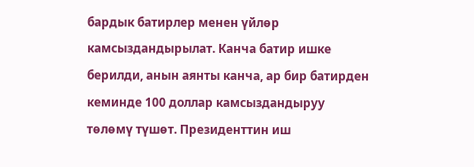бардык батирлер менен үйлөр камсыздандырылат. Канча батир ишке берилди, анын аянты канча, ар бир батирден кеминде 100 доллар камсыздандыруу төлөмү түшөт. Президенттин иш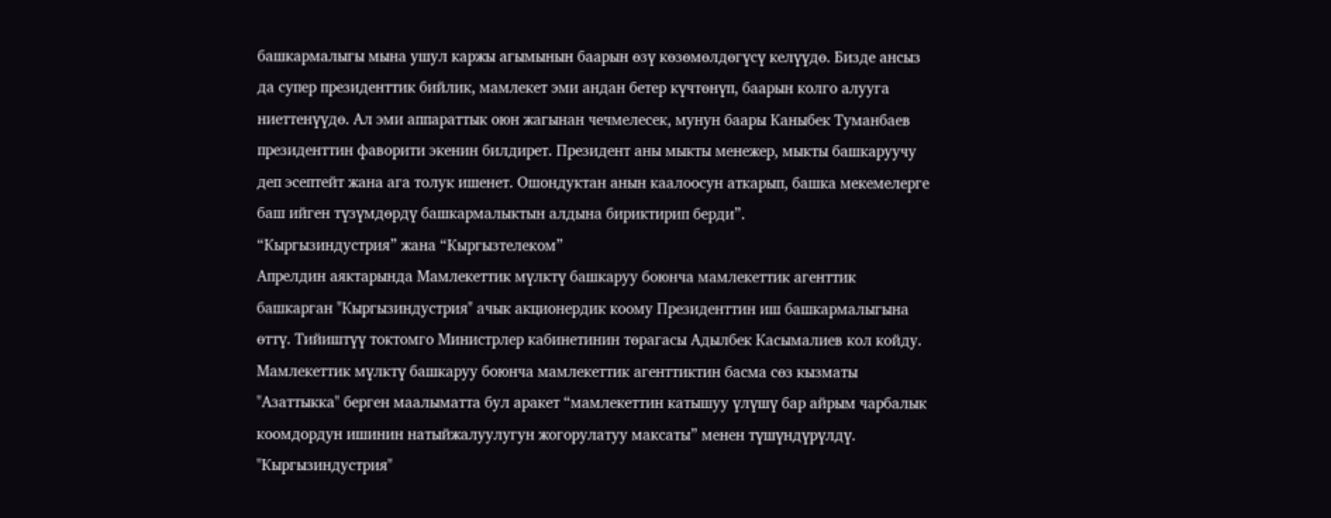башкармалыгы мына ушул каржы агымынын баарын өзү көзөмөлдөгүсү келүүдө. Бизде ансыз да супер президенттик бийлик, мамлекет эми андан бетер күчтөнүп, баарын колго алууга ниеттенүүдө. Ал эми аппараттык оюн жагынан чечмелесек, мунун баары Каныбек Туманбаев президенттин фаворити экенин билдирет. Президент аны мыкты менежер, мыкты башкаруучу деп эсептейт жана ага толук ишенет. Ошондуктан анын каалоосун аткарып, башка мекемелерге баш ийген түзүмдөрдү башкармалыктын алдына бириктирип берди”.
“Кыргызиндустрия” жана “Кыргызтелеком”
Апрелдин аяктарында Мамлекеттик мүлктү башкаруу боюнча мамлекеттик агенттик башкарган "Кыргызиндустрия" ачык акционердик коому Президенттин иш башкармалыгына өттү. Тийиштүү токтомго Министрлер кабинетинин төрагасы Адылбек Касымалиев кол койду.
Мамлекеттик мүлктү башкаруу боюнча мамлекеттик агенттиктин басма сөз кызматы "Азаттыкка" берген маалыматта бул аракет “мамлекеттин катышуу үлүшү бар айрым чарбалык коомдордун ишинин натыйжалуулугун жогорулатуу максаты” менен түшүндүрүлдү.
"Кыргызиндустрия"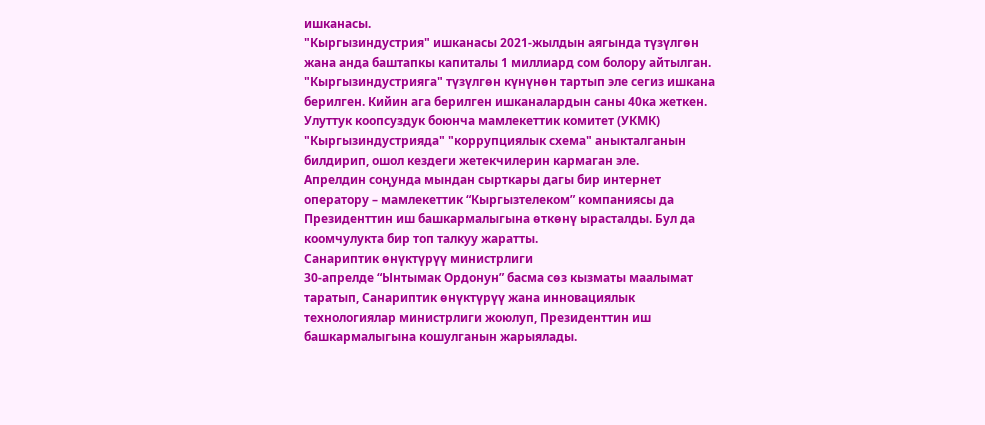ишканасы.
"Кыргызиндустрия" ишканасы 2021-жылдын аягында түзүлгөн жана анда баштапкы капиталы 1 миллиард сом болору айтылган. "Кыргызиндустрияга" түзүлгөн күнүнөн тартып эле сегиз ишкана берилген. Кийин ага берилген ишканалардын саны 40ка жеткен. Улуттук коопсуздук боюнча мамлекеттик комитет (УКМК) "Кыргызиндустрияда" "коррупциялык схема" аныкталганын билдирип, ошол кездеги жетекчилерин кармаган эле.
Апрелдин соңунда мындан сырткары дагы бир интернет оператору – мамлекеттик “Кыргызтелеком” компаниясы да Президенттин иш башкармалыгына өткөнү ырасталды. Бул да коомчулукта бир топ талкуу жаратты.
Санариптик өнүктүрүү министрлиги
30-апрелде “Ынтымак Ордонун” басма сөз кызматы маалымат таратып, Санариптик өнүктүрүү жана инновациялык технологиялар министрлиги жоюлуп, Президенттин иш башкармалыгына кошулганын жарыялады.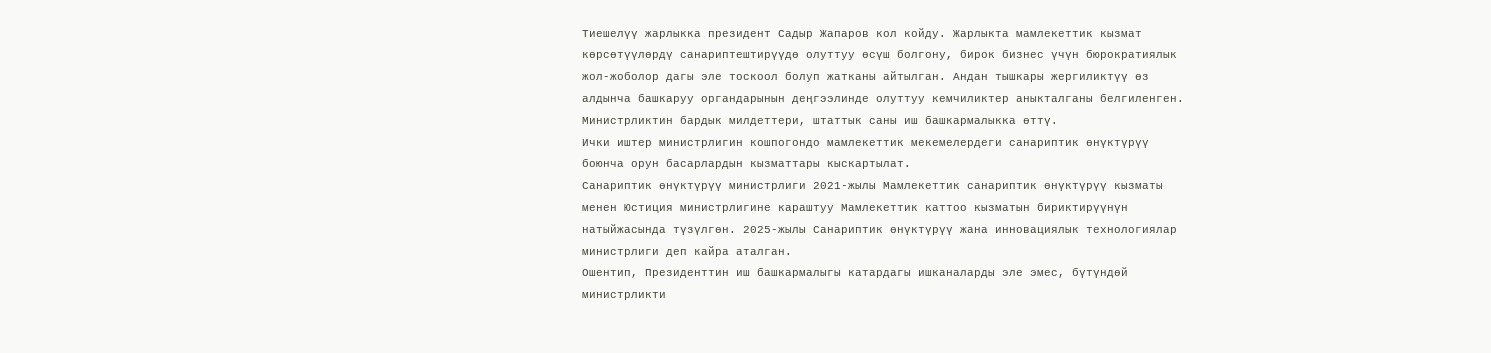Тиешелүү жарлыкка президент Садыр Жапаров кол койду. Жарлыкта мамлекеттик кызмат көрсөтүүлөрдү санариптештирүүдө олуттуу өсүш болгону, бирок бизнес үчүн бюрократиялык жол-жоболор дагы эле тоскоол болуп жатканы айтылган. Андан тышкары жергиликтүү өз алдынча башкаруу органдарынын деңгээлинде олуттуу кемчиликтер аныкталганы белгиленген. Министрликтин бардык милдеттери, штаттык саны иш башкармалыкка өттү.
Ички иштер министрлигин кошпогондо мамлекеттик мекемелердеги санариптик өнүктүрүү боюнча орун басарлардын кызматтары кыскартылат.
Санариптик өнүктүрүү министрлиги 2021-жылы Мамлекеттик санариптик өнүктүрүү кызматы менен Юстиция министрлигине караштуу Мамлекеттик каттоо кызматын бириктирүүнүн натыйжасында түзүлгөн. 2025-жылы Санариптик өнүктүрүү жана инновациялык технологиялар министрлиги деп кайра аталган.
Ошентип, Президенттин иш башкармалыгы катардагы ишканаларды эле эмес, бүтүндөй министрликти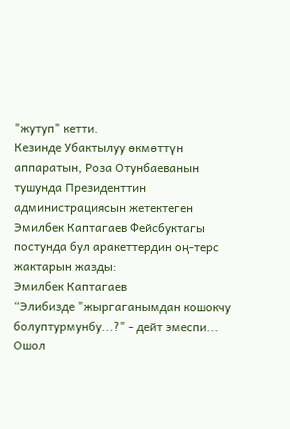"жутуп" кетти.
Кезинде Убактылуу өкмөттүн аппаратын, Роза Отунбаеванын тушунда Президенттин администрациясын жетектеген Эмилбек Каптагаев Фейсбуктагы постунда бул аракеттердин оң-терс жактарын жазды:
Эмилбек Каптагаев
“Элибизде "жыргаганымдан кошокчу болуптурмунбу...?" - дейт эмеспи... Ошол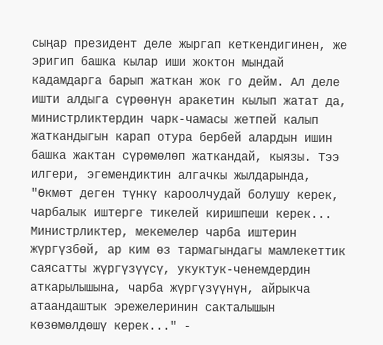сыңар президент деле жыргап кеткендигинен, же эригип башка кылар иши жоктон мындай кадамдарга барып жаткан жок го дейм. Ал деле ишти алдыга сүрөөнүн аракетин кылып жатат да, министрликтердин чарк-чамасы жетпей калып жаткандыгын карап отура бербей алардын ишин башка жактан сүрөмөлөп жаткандай, кыязы. Тээ илгери, эгемендиктин алгачкы жылдарында, "Өкмөт деген түнкү кароолчудай болушу керек, чарбалык иштерге тикелей киришпеши керек... Министрликтер, мекемелер чарба иштерин жүргүзбөй, ар ким өз тармагындагы мамлекеттик саясатты жүргүзүүсү, укуктук-ченемдердин аткарылышына, чарба жүргүзүүнүн, айрыкча атаандаштык эрежелеринин сакталышын көзөмөлдөшү керек..." -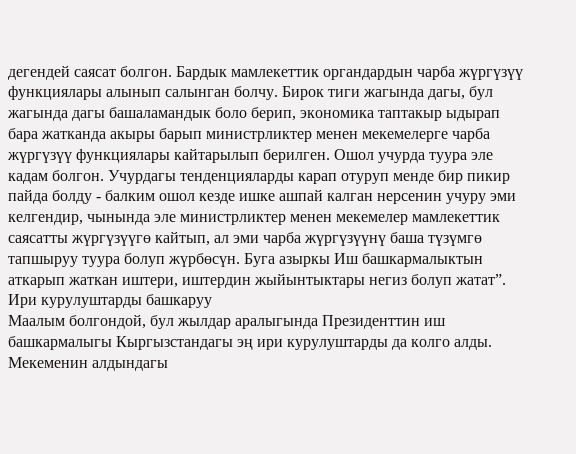дегендей саясат болгон. Бардык мамлекеттик органдардын чарба жүргүзүү функциялары алынып салынган болчу. Бирок тиги жагында дагы, бул жагында дагы башаламандык боло берип, экономика таптакыр ыдырап бара жатканда акыры барып министрликтер менен мекемелерге чарба жүргүзүү функциялары кайтарылып берилген. Ошол учурда туура эле кадам болгон. Учурдагы тенденцияларды карап отуруп менде бир пикир пайда болду - балким ошол кезде ишке ашпай калган нерсенин учуру эми келгендир, чынында эле министрликтер менен мекемелер мамлекеттик саясатты жүргүзүүгө кайтып, ал эми чарба жүргүзүүнү баша түзүмгө тапшыруу туура болуп жүрбөсүн. Буга азыркы Иш башкармалыктын аткарып жаткан иштери, иштердин жыйынтыктары негиз болуп жатат”.
Ири курулуштарды башкаруу
Маалым болгондой, бул жылдар аралыгында Президенттин иш башкармалыгы Кыргызстандагы эң ири курулуштарды да колго алды. Мекеменин алдындагы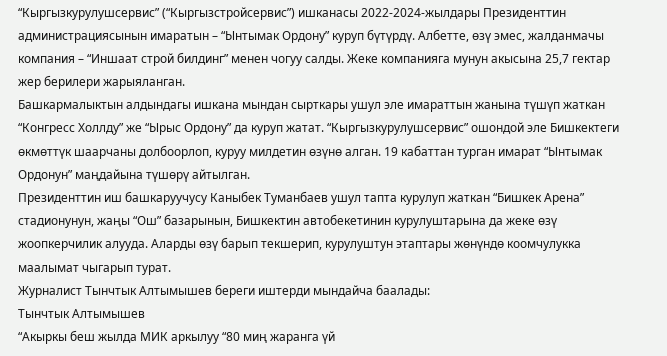“Кыргызкурулушсервис” (“Кыргызстройсервис”) ишканасы 2022-2024-жылдары Президенттин администрациясынын имаратын – “Ынтымак Ордону” куруп бүтүрдү. Албетте, өзү эмес, жалданмачы компания – “Иншаат строй билдинг” менен чогуу салды. Жеке компанияга мунун акысына 25,7 гектар жер берилери жарыяланган.
Башкармалыктын алдындагы ишкана мындан сырткары ушул эле имараттын жанына түшүп жаткан “Конгресс Холлду” же “Ырыс Ордону” да куруп жатат. “Кыргызкурулушсервис” ошондой эле Бишкектеги өкмөттүк шаарчаны долбоорлоп, куруу милдетин өзүнө алган. 19 кабаттан турган имарат “Ынтымак Ордонун” маңдайына түшөрү айтылган.
Президенттин иш башкаруучусу Каныбек Туманбаев ушул тапта курулуп жаткан “Бишкек Арена” стадионунун, жаңы “Ош” базарынын, Бишкектин автобекетинин курулуштарына да жеке өзү жоопкерчилик алууда. Аларды өзү барып текшерип, курулуштун этаптары жөнүндө коомчулукка маалымат чыгарып турат.
Журналист Тынчтык Алтымышев береги иштерди мындайча баалады:
Тынчтык Алтымышев
“Акыркы беш жылда МИК аркылуу “80 миң жаранга үй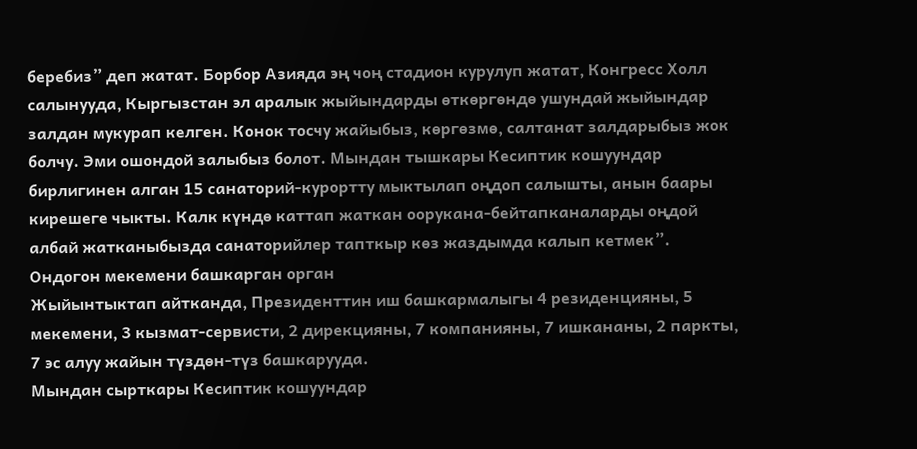беребиз” деп жатат. Борбор Азияда эң чоң стадион курулуп жатат, Конгресс Холл салынууда, Кыргызстан эл аралык жыйындарды өткөргөндө ушундай жыйындар залдан мукурап келген. Конок тосчу жайыбыз, көргөзмө, салтанат залдарыбыз жок болчу. Эми ошондой залыбыз болот. Мындан тышкары Кесиптик кошуундар бирлигинен алган 15 санаторий-курортту мыктылап оңдоп салышты, анын баары кирешеге чыкты. Калк күндө каттап жаткан оорукана-бейтапканаларды оңдой албай жатканыбызда санаторийлер тапткыр көз жаздымда калып кетмек”.
Ондогон мекемени башкарган орган
Жыйынтыктап айтканда, Президенттин иш башкармалыгы 4 резиденцияны, 5 мекемени, 3 кызмат-сервисти, 2 дирекцияны, 7 компанияны, 7 ишкананы, 2 паркты, 7 эс алуу жайын түздөн-түз башкарууда.
Мындан сырткары Кесиптик кошуундар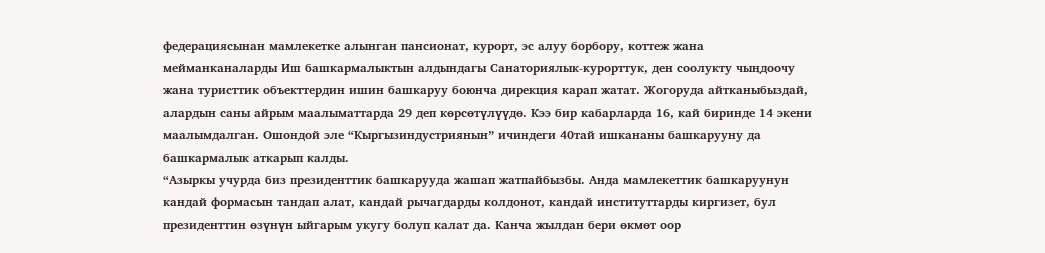федерациясынан мамлекетке алынган пансионат, курорт, эс алуу борбору, коттеж жана мейманканаларды Иш башкармалыктын алдындагы Санаториялык-курорттук, ден соолукту чыңдоочу жана туристтик объекттердин ишин башкаруу боюнча дирекция карап жатат. Жогоруда айтканыбыздай, алардын саны айрым маалыматтарда 29 деп көрсөтүлүүдө. Кээ бир кабарларда 16, кай биринде 14 экени маалымдалган. Ошондой эле “Кыргызиндустриянын” ичиндеги 40тай ишкананы башкарууну да башкармалык аткарып калды.
“Азыркы учурда биз президенттик башкарууда жашап жатпайбызбы. Анда мамлекеттик башкаруунун кандай формасын тандап алат, кандай рычагдарды колдонот, кандай институттарды киргизет, бул президенттин өзүнүн ыйгарым укугу болуп калат да. Канча жылдан бери өкмөт оор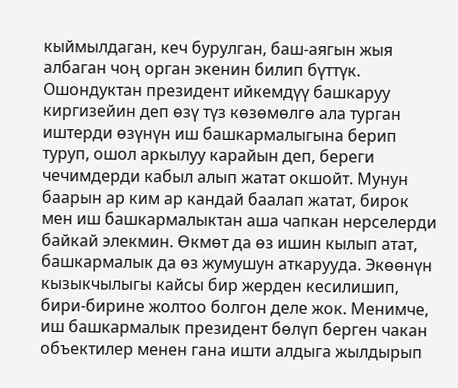кыймылдаган, кеч бурулган, баш-аягын жыя албаган чоң орган экенин билип бүттүк. Ошондуктан президент ийкемдүү башкаруу киргизейин деп өзү түз көзөмөлгө ала турган иштерди өзүнүн иш башкармалыгына берип туруп, ошол аркылуу карайын деп, береги чечимдерди кабыл алып жатат окшойт. Мунун баарын ар ким ар кандай баалап жатат, бирок мен иш башкармалыктан аша чапкан нерселерди байкай элекмин. Өкмөт да өз ишин кылып атат, башкармалык да өз жумушун аткарууда. Экөөнүн кызыкчылыгы кайсы бир жерден кесилишип, бири-бирине жолтоо болгон деле жок. Менимче, иш башкармалык президент бөлүп берген чакан объектилер менен гана ишти алдыга жылдырып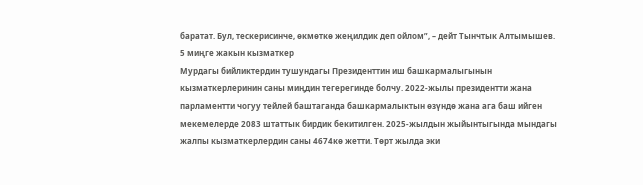баратат. Бул, тескерисинче, өкмөткө жеңилдик деп ойлом”, – дейт Тынчтык Алтымышев.
5 миңге жакын кызматкер
Мурдагы бийликтердин тушундагы Президенттин иш башкармалыгынын кызматкерлеринин саны миңдин тегерегинде болчу. 2022-жылы президентти жана парламентти чогуу тейлей баштаганда башкармалыктын өзүндө жана ага баш ийген мекемелерде 2083 штаттык бирдик бекитилген. 2025-жылдын жыйынтыгында мындагы жалпы кызматкерлердин саны 4674кө жетти. Төрт жылда эки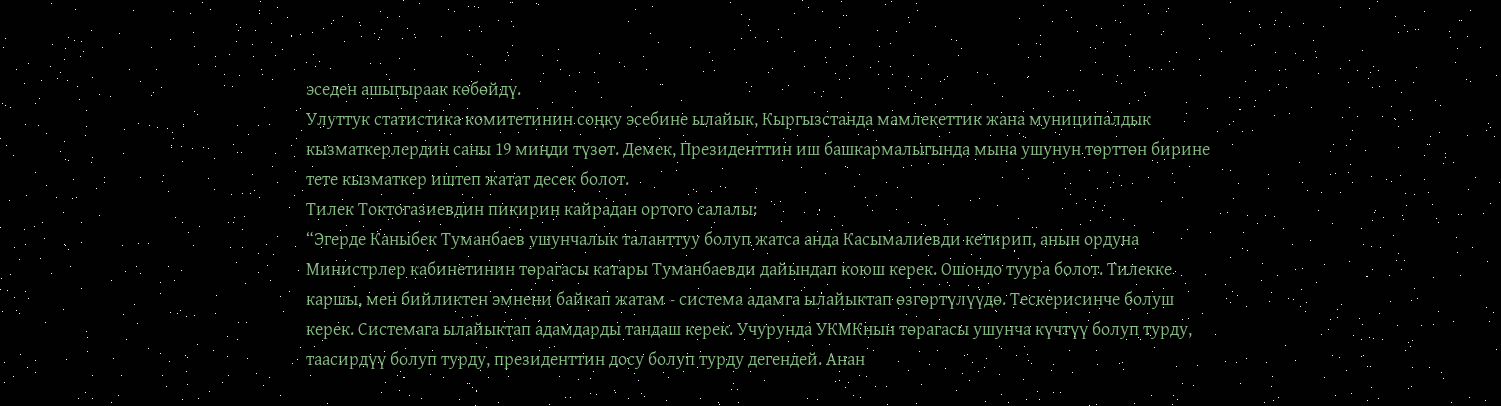эседен ашыгыраак көбөйдү.
Улуттук статистика комитетинин соңку эсебине ылайык, Кыргызстанда мамлекеттик жана муниципалдык кызматкерлердин саны 19 миңди түзөт. Демек, Президенттин иш башкармалыгында мына ушунун төрттөн бирине тете кызматкер иштеп жатат десек болот.
Тилек Токтогазиевдин пикирин кайрадан ортого салалы:
“Эгерде Каныбек Туманбаев ушунчалык таланттуу болуп жатса анда Касымалиевди кетирип, анын ордуна Министрлер кабинетинин төрагасы катары Туманбаевди дайындап коюш керек. Ошондо туура болот. Тилекке каршы, мен бийликтен эмнени байкап жатам - система адамга ылайыктап өзгөртүлүүдө. Тескерисинче болуш керек. Системага ылайыктап адамдарды тандаш керек. Учурунда УКМКнын төрагасы ушунча күчтүү болуп турду, таасирдүү болуп турду, президенттин досу болуп турду дегендей. Анан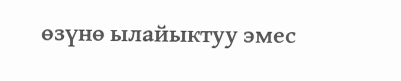өзүнө ылайыктуу эмес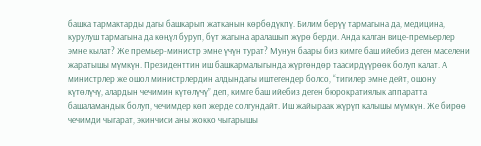башка тармактарды дагы башкарып жатканын көрбөдүкпү. Билим берүү тармагына да, медицина, курулуш тармагына да көңүл буруп, бүт жагына аралашып жүрө берди. Анда калган вице-премьерлер эмне кылат? Же премьер-министр эмне үчүн турат? Мунун баары биз кимге баш ийебиз деген маселени жаратышы мүмкүн. Президенттин иш башкармалыгында жүргөндөр таасирдүүрөөк болуп калат. А министрлер же ошол министрлердин алдындагы иштегендер болсо, “тигилер эмне дейт, ошону күтөлүчү, алардын чечимин күтөлүчү” деп, кимге баш ийебиз деген бюрократиялык аппаратта башаламандык болуп, чечимдер көп жерде солгундайт. Иш жайыраак жүрүп калышы мүмкүн. Же бирөө чечимди чыгарат, экинчиси аны жокко чыгарышы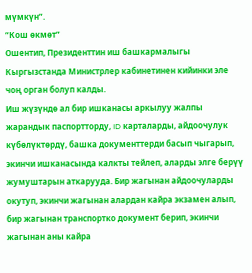мүмкүн”.
“Кош өкмөт”
Ошентип, Президенттин иш башкармалыгы Кыргызстанда Министрлер кабинетинен кийинки эле чоң орган болуп калды.
Иш жүзүндө ал бир ишканасы аркылуу жалпы жарандык паспортторду, ID карталарды, айдоочулук күбөлүктөрдү, башка документтерди басып чыгарып, экинчи ишканасында калкты тейлеп, аларды элге берүү жумуштарын аткарууда. Бир жагынан айдоочуларды окутуп, экинчи жагынан алардан кайра экзамен алып, бир жагынан транспортко документ берип, экинчи жагынан аны кайра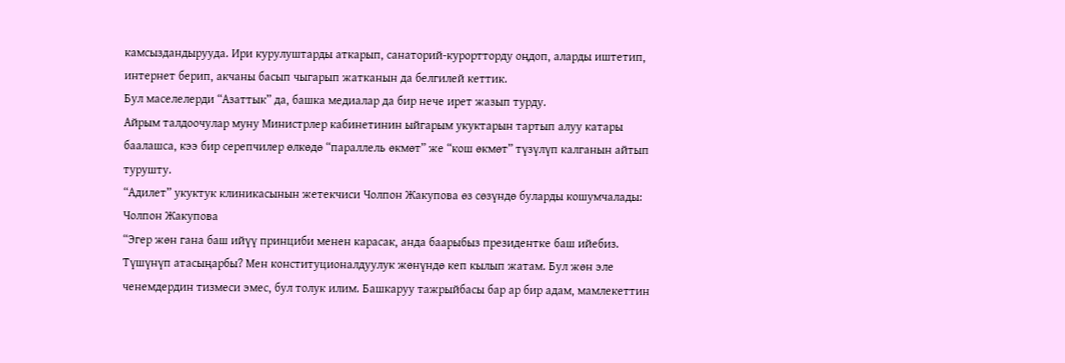камсыздандырууда. Ири курулуштарды аткарып, санаторий-курортторду оңдоп, аларды иштетип, интернет берип, акчаны басып чыгарып жатканын да белгилей кеттик.
Бул маселелерди “Азаттык” да, башка медиалар да бир нече ирет жазып турду.
Айрым талдоочулар муну Министрлер кабинетинин ыйгарым укуктарын тартып алуу катары баалашса, кээ бир серепчилер өлкөдө “параллель өкмөт” же “кош өкмөт” түзүлүп калганын айтып турушту.
“Адилет” укуктук клиникасынын жетекчиси Чолпон Жакупова өз сөзүндө буларды кошумчалады:
Чолпон Жакупова
“Эгер жөн гана баш ийүү принциби менен карасак, анда баарыбыз президентке баш ийебиз. Түшүнүп атасыңарбы? Мен конституционалдуулук жөнүндө кеп кылып жатам. Бул жөн эле ченемдердин тизмеси эмес, бул толук илим. Башкаруу тажрыйбасы бар ар бир адам, мамлекеттин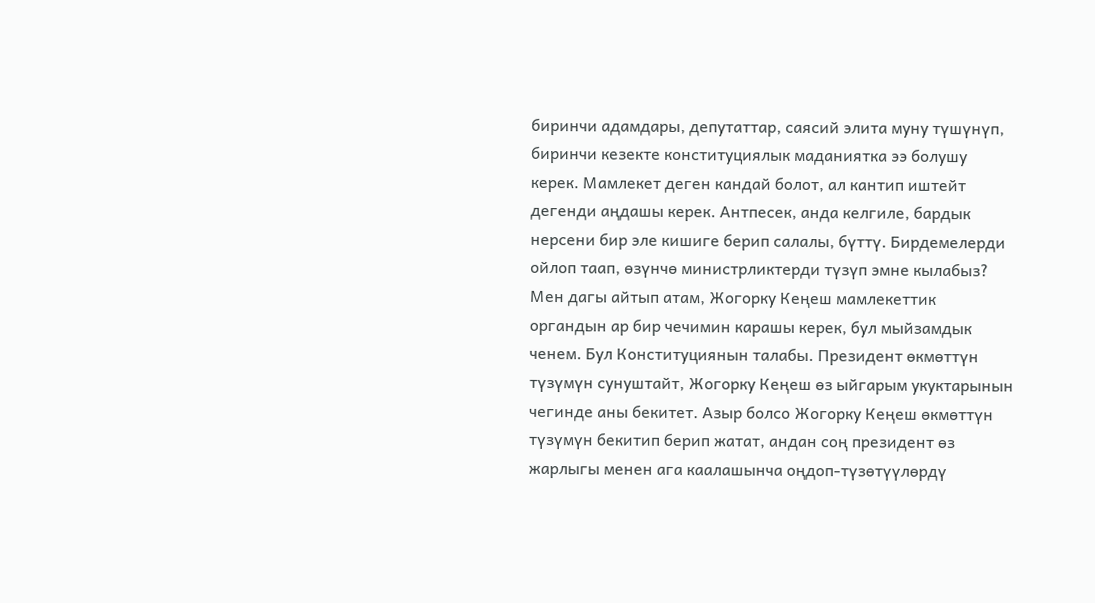биринчи адамдары, депутаттар, саясий элита муну түшүнүп, биринчи кезекте конституциялык маданиятка ээ болушу керек. Мамлекет деген кандай болот, ал кантип иштейт дегенди аңдашы керек. Антпесек, анда келгиле, бардык нерсени бир эле кишиге берип салалы, бүттү. Бирдемелерди ойлоп таап, өзүнчө министрликтерди түзүп эмне кылабыз? Мен дагы айтып атам, Жогорку Кеңеш мамлекеттик органдын ар бир чечимин карашы керек, бул мыйзамдык ченем. Бул Конституциянын талабы. Президент өкмөттүн түзүмүн сунуштайт, Жогорку Кеңеш өз ыйгарым укуктарынын чегинде аны бекитет. Азыр болсо Жогорку Кеңеш өкмөттүн түзүмүн бекитип берип жатат, андан соң президент өз жарлыгы менен ага каалашынча оңдоп-түзөтүүлөрдү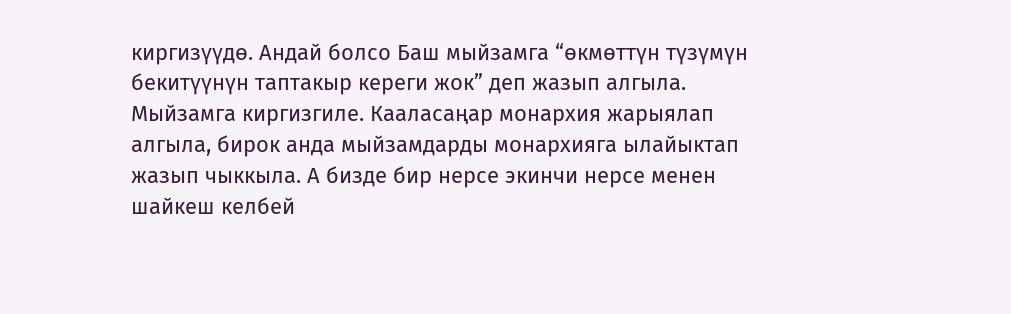киргизүүдө. Андай болсо Баш мыйзамга “өкмөттүн түзүмүн бекитүүнүн таптакыр кереги жок” деп жазып алгыла. Мыйзамга киргизгиле. Кааласаңар монархия жарыялап алгыла, бирок анда мыйзамдарды монархияга ылайыктап жазып чыккыла. А бизде бир нерсе экинчи нерсе менен шайкеш келбей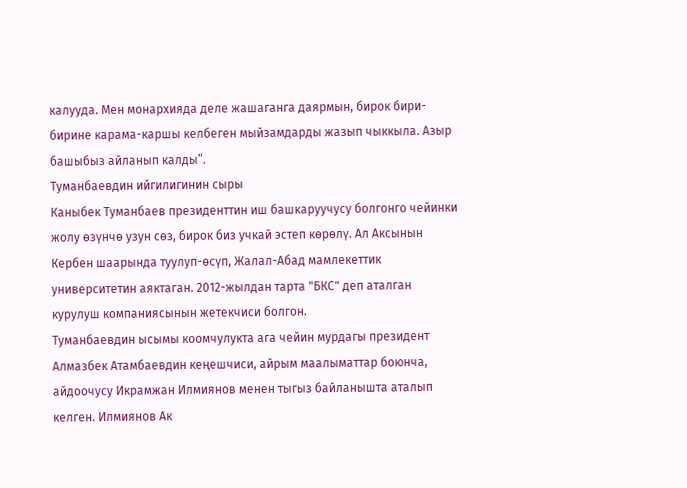калууда. Мен монархияда деле жашаганга даярмын, бирок бири-бирине карама-каршы келбеген мыйзамдарды жазып чыккыла. Азыр башыбыз айланып калды”.
Туманбаевдин ийгилигинин сыры
Каныбек Туманбаев президенттин иш башкаруучусу болгонго чейинки жолу өзүнчө узун сөз, бирок биз учкай эстеп көрөлү. Ал Аксынын Кербен шаарында туулуп-өсүп, Жалал-Абад мамлекеттик университетин аяктаган. 2012-жылдан тарта "БКС" деп аталган курулуш компаниясынын жетекчиси болгон.
Туманбаевдин ысымы коомчулукта ага чейин мурдагы президент Алмазбек Атамбаевдин кеңешчиси, айрым маалыматтар боюнча, айдоочусу Икрамжан Илмиянов менен тыгыз байланышта аталып келген. Илмиянов Ак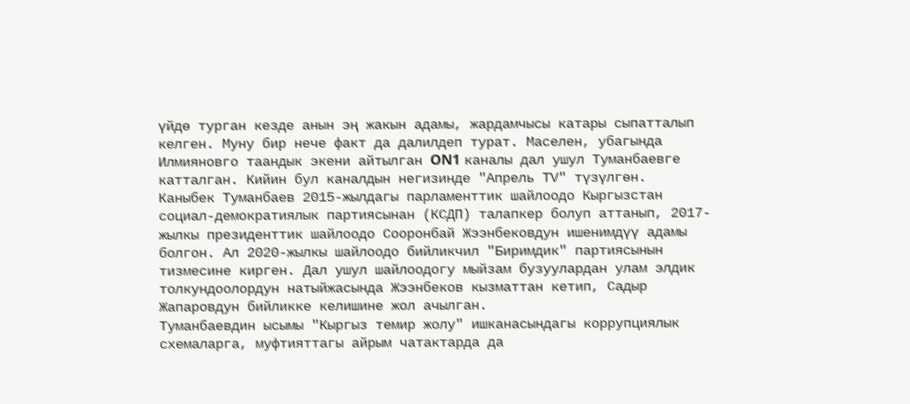үйдө турган кезде анын эң жакын адамы, жардамчысы катары сыпатталып келген. Муну бир нече факт да далилдеп турат. Маселен, убагында Илмияновго таандык экени айтылган ON1 каналы дал ушул Туманбаевге катталган. Кийин бул каналдын негизинде "Апрель ТV" түзүлгөн.
Каныбек Туманбаев 2015-жылдагы парламенттик шайлоодо Кыргызстан социал-демократиялык партиясынан (КСДП) талапкер болуп аттанып, 2017-жылкы президенттик шайлоодо Сооронбай Жээнбековдун ишенимдүү адамы болгон. Ал 2020-жылкы шайлоодо бийликчил "Биримдик" партиясынын тизмесине кирген. Дал ушул шайлоодогу мыйзам бузуулардан улам элдик толкундоолордун натыйжасында Жээнбеков кызматтан кетип, Садыр Жапаровдун бийликке келишине жол ачылган.
Туманбаевдин ысымы "Кыргыз темир жолу" ишканасындагы коррупциялык схемаларга, муфтияттагы айрым чатактарда да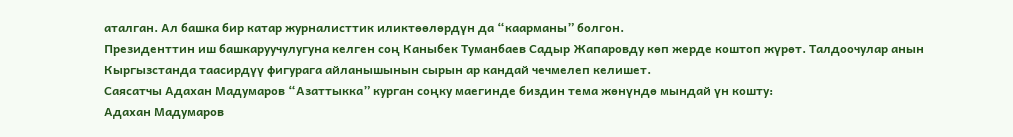аталган. Ал башка бир катар журналисттик иликтөөлөрдүн да “каарманы” болгон.
Президенттин иш башкаруучулугуна келген соң Каныбек Туманбаев Садыр Жапаровду көп жерде коштоп жүрөт. Талдоочулар анын Кыргызстанда таасирдүү фигурага айланышынын сырын ар кандай чечмелеп келишет.
Саясатчы Адахан Мадумаров “Азаттыкка” курган соңку маегинде биздин тема жөнүндө мындай үн кошту:
Адахан Мадумаров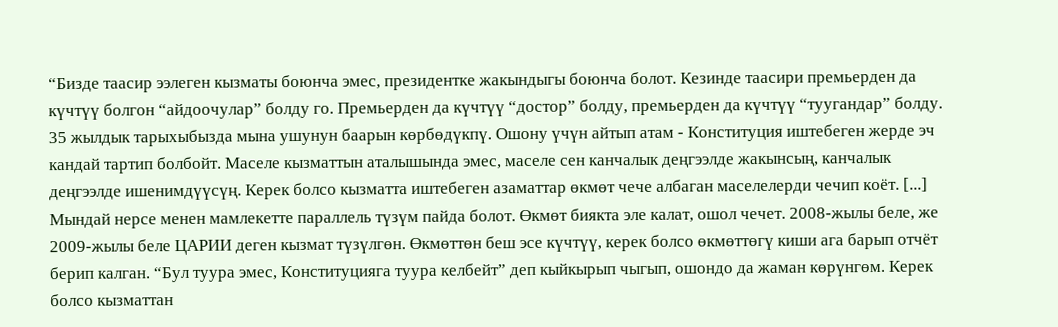“Бизде таасир ээлеген кызматы боюнча эмес, президентке жакындыгы боюнча болот. Кезинде таасири премьерден да күчтүү болгон “айдоочулар” болду го. Премьерден да күчтүү “достор” болду, премьерден да күчтүү “туугандар” болду. 35 жылдык тарыхыбызда мына ушунун баарын көрбөдүкпү. Ошону үчүн айтып атам - Конституция иштебеген жерде эч кандай тартип болбойт. Маселе кызматтын аталышында эмес, маселе сен канчалык деңгээлде жакынсың, канчалык деңгээлде ишенимдүүсүң. Керек болсо кызматта иштебеген азаматтар өкмөт чече албаган маселелерди чечип коёт. [...] Мындай нерсе менен мамлекетте параллель түзүм пайда болот. Өкмөт биякта эле калат, ошол чечет. 2008-жылы беле, же 2009-жылы беле ЦАРИИ деген кызмат түзүлгөн. Өкмөттөн беш эсе күчтүү, керек болсо өкмөттөгү киши ага барып отчёт берип калган. “Бул туура эмес, Конституцияга туура келбейт” деп кыйкырып чыгып, ошондо да жаман көрүнгөм. Керек болсо кызматтан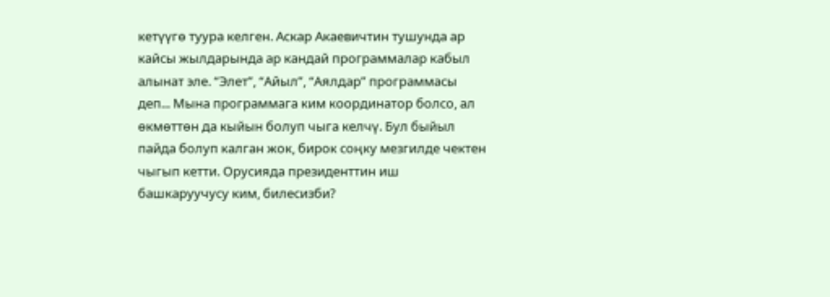кетүүгө туура келген. Аскар Акаевичтин тушунда ар кайсы жылдарында ар кандай программалар кабыл алынат эле. “Элет”, “Айыл”, “Аялдар” программасы деп... Мына программага ким координатор болсо, ал өкмөттөн да кыйын болуп чыга келчү. Бул быйыл пайда болуп калган жок, бирок соңку мезгилде чектен чыгып кетти. Орусияда президенттин иш башкаруучусу ким, билесизби?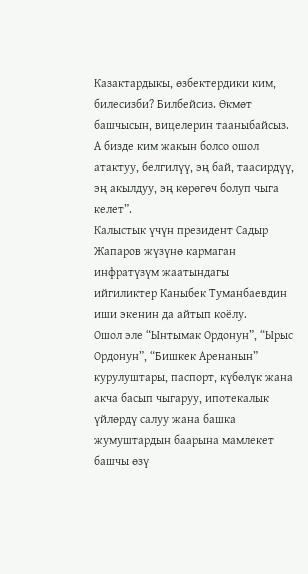Казактардыкы, өзбектердики ким, билесизби? Билбейсиз. Өкмөт башчысын, вицелерин тааныбайсыз. А бизде ким жакын болсо ошол атактуу, белгилүү, эң бай, таасирдүү, эң акылдуу, эң көрөгөч болуп чыга келет”.
Калыстык үчүн президент Садыр Жапаров жүзүнө кармаган инфратүзүм жаатындагы ийгиликтер Каныбек Туманбаевдин иши экенин да айтып коёлу.
Ошол эле “Ынтымак Ордонун”, “Ырыс Ордонун”, “Бишкек Аренанын” курулуштары, паспорт, күбөлүк жана акча басып чыгаруу, ипотекалык үйлөрдү салуу жана башка жумуштардын баарына мамлекет башчы өзү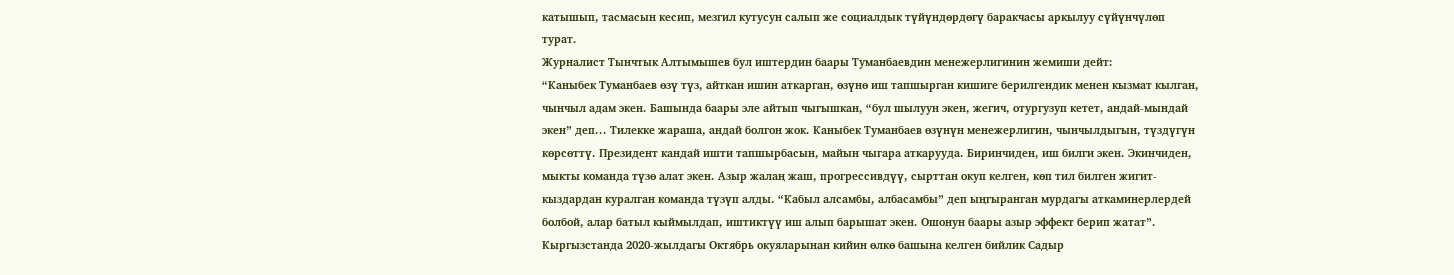катышып, тасмасын кесип, мезгил кутусун салып же социалдык түйүндөрдөгү баракчасы аркылуу сүйүнчүлөп турат.
Журналист Тынчтык Алтымышев бул иштердин баары Туманбаевдин менежерлигинин жемиши дейт:
“Каныбек Туманбаев өзү түз, айткан ишин аткарган, өзүнө иш тапшырган кишиге берилгендик менен кызмат кылган, чынчыл адам экен. Башында баары эле айтып чыгышкан, “бул шылуун экен, жегич, отургузуп кетет, андай-мындай экен” деп... Тилекке жараша, андай болгон жок. Каныбек Туманбаев өзүнүн менежерлигин, чынчылдыгын, түздүгүн көрсөттү. Президент кандай ишти тапшырбасын, майын чыгара аткарууда. Биринчиден, иш билги экен. Экинчиден, мыкты команда түзө алат экен. Азыр жалаң жаш, прогрессивдүү, сырттан окуп келген, көп тил билген жигит-кыздардан куралган команда түзүп алды. “Кабыл алсамбы, албасамбы” деп ыңгыранган мурдагы аткаминерлердей болбой, алар батыл кыймылдап, иштиктүү иш алып барышат экен. Ошонун баары азыр эффект берип жатат”.
Кыргызстанда 2020-жылдагы Октябрь окуяларынан кийин өлкө башына келген бийлик Садыр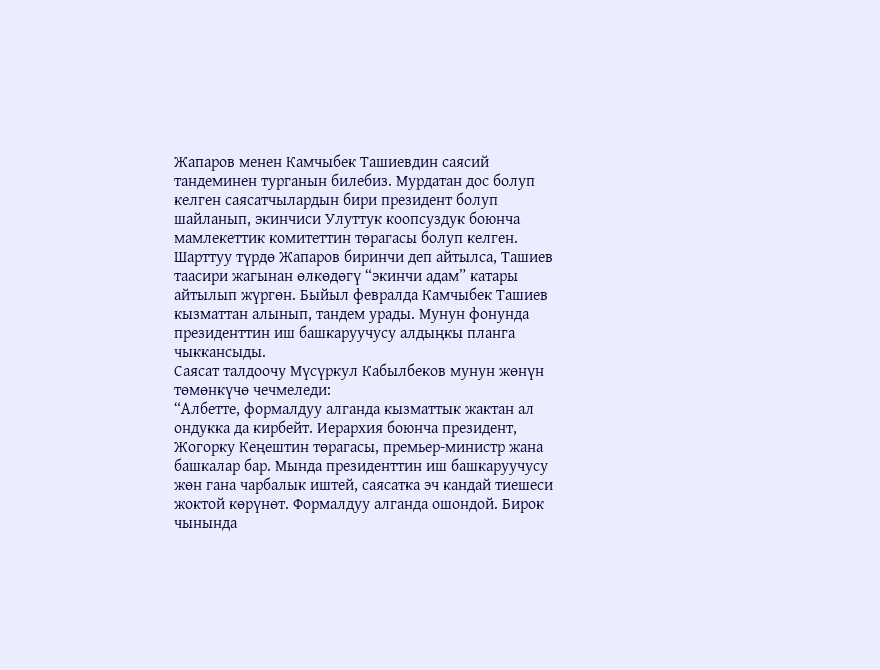Жапаров менен Камчыбек Ташиевдин саясий тандеминен турганын билебиз. Мурдатан дос болуп келген саясатчылардын бири президент болуп шайланып, экинчиси Улуттук коопсуздук боюнча мамлекеттик комитеттин төрагасы болуп келген.
Шарттуу түрдө Жапаров биринчи деп айтылса, Ташиев таасири жагынан өлкөдөгү “экинчи адам” катары айтылып жүргөн. Быйыл февралда Камчыбек Ташиев кызматтан алынып, тандем урады. Мунун фонунда президенттин иш башкаруучусу алдыңкы планга чыккансыды.
Саясат талдоочу Мүсүркул Кабылбеков мунун жөнүн төмөнкүчө чечмеледи:
“Албетте, формалдуу алганда кызматтык жактан ал ондукка да кирбейт. Иерархия боюнча президент, Жогорку Кеңештин төрагасы, премьер-министр жана башкалар бар. Мында президенттин иш башкаруучусу жөн гана чарбалык иштей, саясатка эч кандай тиешеси жоктой көрүнөт. Формалдуу алганда ошондой. Бирок чынында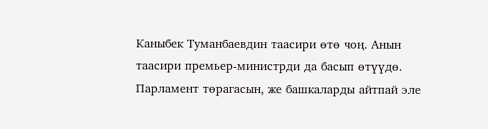Каныбек Туманбаевдин таасири өтө чоң. Анын таасири премьер-министрди да басып өтүүдө. Парламент төрагасын, же башкаларды айтпай эле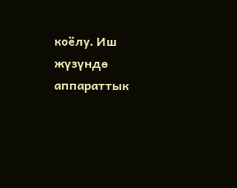коёлу. Иш жүзүндө аппараттык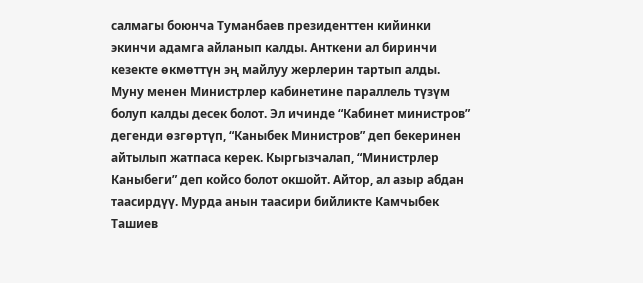салмагы боюнча Туманбаев президенттен кийинки экинчи адамга айланып калды. Анткени ал биринчи кезекте өкмөттүн эң майлуу жерлерин тартып алды. Муну менен Министрлер кабинетине параллель түзүм болуп калды десек болот. Эл ичинде “Кабинет министров” дегенди өзгөртүп, “Каныбек Министров” деп бекеринен айтылып жатпаса керек. Кыргызчалап, “Министрлер Каныбеги” деп койсо болот окшойт. Айтор, ал азыр абдан таасирдүү. Мурда анын таасири бийликте Камчыбек Ташиев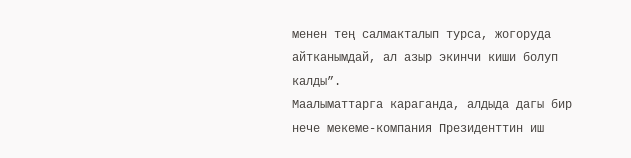менен тең салмакталып турса, жогоруда айтканымдай, ал азыр экинчи киши болуп калды”.
Маалыматтарга караганда, алдыда дагы бир нече мекеме-компания Президенттин иш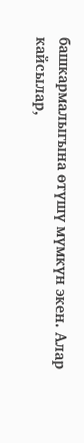башкармалыгына өтүшү мүмкүн экен. Алар кайсылар,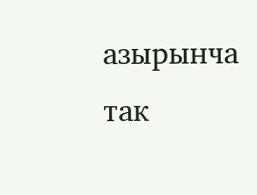азырынча так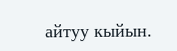айтуу кыйын.